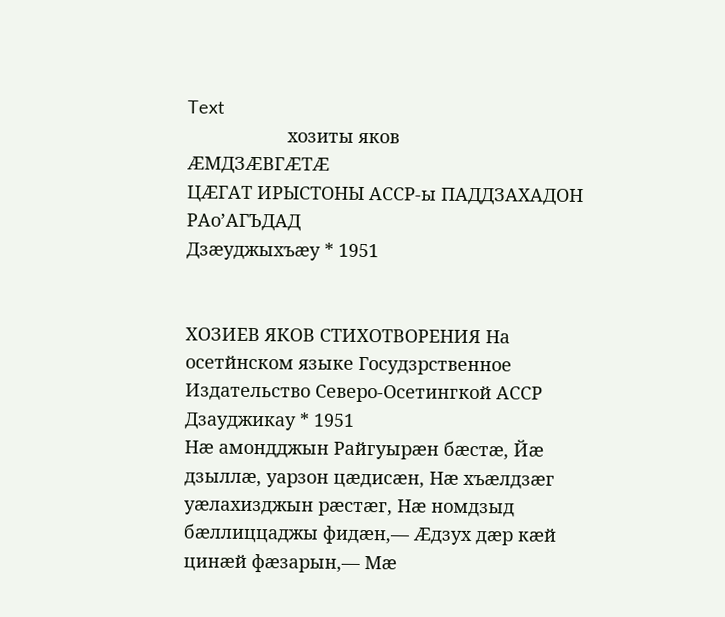Text
                    хозиты яков
ÆМДЗÆВГÆТÆ
ЦÆГАТ ИРЫСТОНЫ АССР-ы ПАДДЗАХАДОН РАо’АГЪДАД
Дзæуджыхъæу * 1951


ХОЗИЕВ ЯКОВ СТИХОТВОРЕНИЯ На осетйнском языке Госудзрственное Издательство Северо-Осетингкой АССР Дзауджикау * 1951
Нæ амондджын Райгуырæн бæстæ, Йæ дзыллæ, уарзон цæдисæн, Нæ хъæлдзæг уæлахизджын рæстæг, Нæ номдзыд бæллиццаджы фидæн,— Æдзух дæр кæй цинæй фæзарын,— Мæ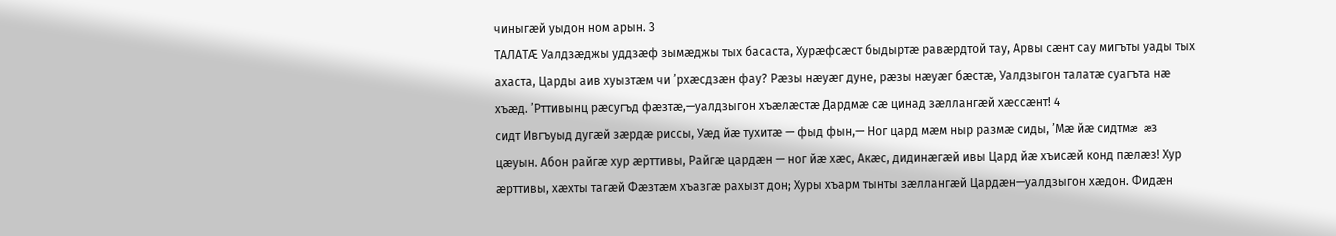чиныгæй уыдон ном арын. 3
ТАЛАТÆ Уалдзæджы уддзæф зымæджы тых басаста, Хурæфсæст быдыртæ равæрдтой тау, Арвы сæнт сау мигъты уады тых ахаста, Царды аив хуызтæм чи ’рхæсдзæн фау? Рæзы нæуæг дуне, рæзы нæуæг бæстæ, Уалдзыгон талатæ суагъта нæ хъæд. ’Рттивынц рæсугъд фæзтæ,—уалдзыгон хъæлæстæ Дардмæ сæ цинад зæллангæй хæссæнт! 4
сидт Ивгъуыд дугæй зæрдæ риссы, Уæд йæ тухитæ — фыд фын,— Ног цард мæм ныр размæ сиды, ’Мæ йæ сидтмæ æз цæуын. Абон райгæ хур æрттивы, Райгæ цардæн — ног йæ хæс, Акæс, дидинæгæй ивы Цард йæ хъисæй конд пæлæз! Хур æрттивы, хæхты тагæй Фæзтæм хъазгæ рахызт дон; Хуры хъарм тынты зæллангæй Цардæн—уалдзыгон хæдон. Фидæн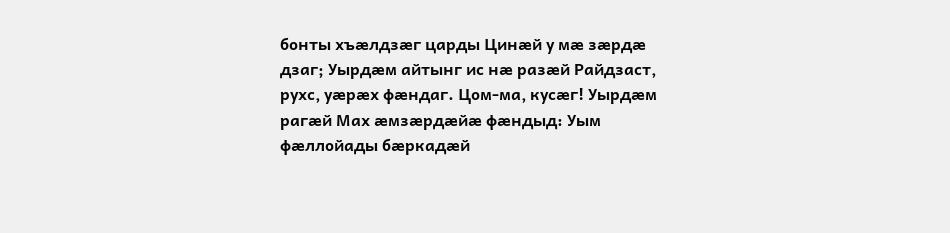бонты хъæлдзæг царды Цинæй у мæ зæрдæ дзаг; Уырдæм айтынг ис нæ разæй Райдзаст, рухс, уæрæх фæндаг. Цом-ма, кусæг! Уырдæм рагæй Мах æмзæрдæйæ фæндыд: Уым фæллойады бæркадæй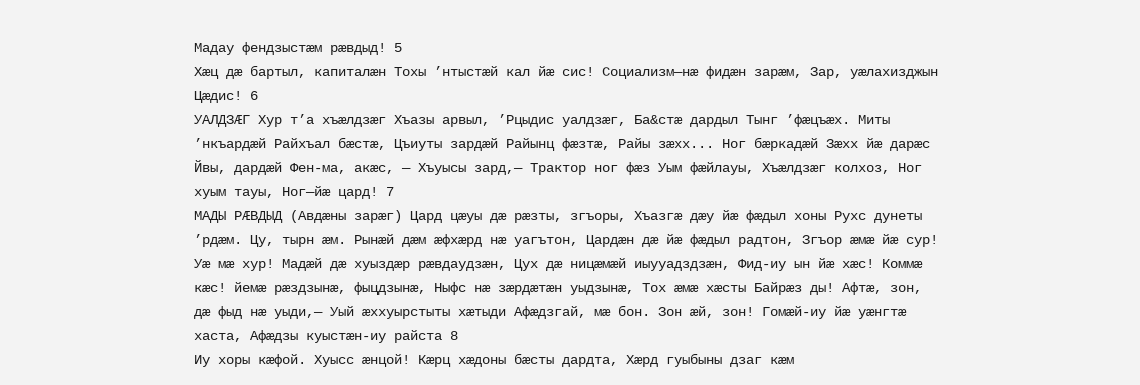Мадау фендзыстæм рæвдыд! 5
Хæц дæ бартыл, капиталæн Тохы ’нтыстæй кал йæ сис! Социализм—нæ фидæн зарæм, Зар, уæлахизджын Цæдис! 6
УАЛДЗÆГ Хур т’а хъæлдзæг Хъазы арвыл, ’Рцыдис уалдзæг, Ба&стæ дардыл Тынг ’фæцъæх. Миты ’нкъардæй Райхъал бæстæ, Цъиуты зардæй Райынц фæзтæ, Райы зæхх... Ног бæркадæй Зæхх йæ дарæс Йвы, дардæй Фен-ма, акæс, — Хъуысы зард,— Трактор ног фæз Уым фæйлауы, Хъæлдзæг колхоз, Ног хуым тауы, Ног—йæ цард! 7
МАДЫ РÆВДЫД (Авдæны зарæг) Цард цæуы дæ рæзты, згъоры, Хъазгæ дæу йæ фæдыл хоны Рухс дунеты ’рдæм. Цу, тырн æм. Рынæй дæм æфхæрд нæ уагътон, Цардæн дæ йæ фæдыл радтон, Згъор æмæ йæ сур! Уæ мæ хур! Мадæй дæ хуыздæр рæвдаудзæн, Цух дæ ницæмæй иыууадздзæн, Фид-иу ын йæ хæс! Коммæ кæс! йемæ рæздзынæ, фыцдзынæ, Ныфс нæ зæрдæтæн уыдзынæ, Тох æмæ хæсты Байрæз ды! Афтæ, зон, дæ фыд нæ уыди,— Уый æххуырстыты хæтыди Афæдзгай, мæ бон. Зон æй, зон! Гомæй-иу йæ уæнгтæ хаста, Афæдзы куыстæн-иу райста 8
Иу хоры кæфой. Хуысс æнцой! Кæрц хæдоны бæсты дардта, Хæрд гуыбыны дзаг кæм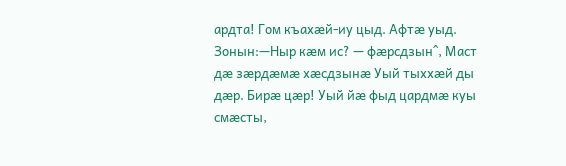ардта! Гом къахæй-иу цыд. Афтæ уыд. Зонын:—Ныр кæм ис? — фæрсдзын^, Маст дæ зæрдæмæ хæсдзынæ Уый тыххæй ды дæр. Бирæ цæр! Уый йæ фыд цардмæ куы смæсты,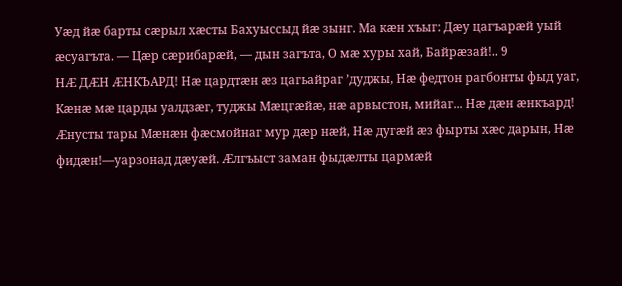Уæд йæ барты сæрыл хæсты Бахуыссыд йæ зынг. Ма кæн хъыг: Дæу цагъарæй уый æсуагъта. — Цæр сæрибарæй, — дын загъта, О мæ хуры хай, Байрæзай!.. 9
НÆ ДÆН ÆНКЪАРД! Нæ цардтæн æз цагьайраг ’дуджы, Нæ федтон рагбонты фыд уаг, Кæнæ мæ царды уалдзæг, туджы Мæцгæйæ, нæ арвыстон, мийаг... Нæ дæн æнкъард! Æнусты тары Мæнæн фæсмойнаг мур дæр нæй, Нæ дугæй æз фырты хæс дарын, Нæ фидæн!—уарзонад дæуæй. Æлгъыст заман фыдæлты цармæй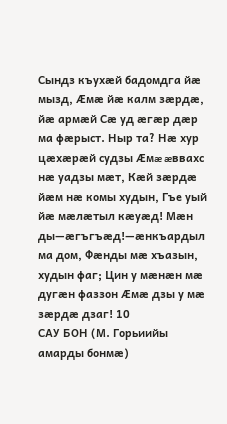Сындз къухæй бадомдга йæ мызд, Æмæ йæ калм зæрдæ, йæ армæй Сæ уд æгæр дæр ма фæрыст. Ныр та? Нæ хур цæхæрæй судзы Æмæ æввахс нæ уадзы мæт, Кæй зæрдæ йæм нæ комы худын, Гъе уый йæ мæлæтыл кæуæд! Мæн ды—æгъгъæд!—æнкъардыл ма дом, Фæнды мæ хъазын, худын фаг; Цин у мæнæн мæ дугæн фаззон Æмæ дзы у мæ зæрдæ дзаг! 10
САУ БОН (М. Горьиийы амарды бонмæ)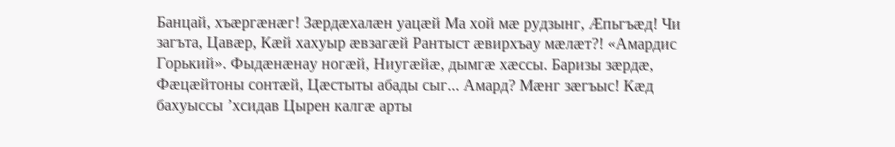Банцай, хъæргæнæг! Зæрдæхалæн уацæй Ма хой мæ рудзынг, Æпьгъæд! Чи загъта, Цавæр, Кæй хахуыр æвзагæй Рантыст æвирхъау мæлæт?! «Амардис Горький». Фыдæнæнау ногæй, Ниугæйæ, дымгæ хæссы. Баризы зæрдæ, Фæцæйтоны сонтæй, Цæстыты абады сыг... Амард? Мæнг зæгъыс! Кæд бахуыссы ’хсидав Цырен калгæ арты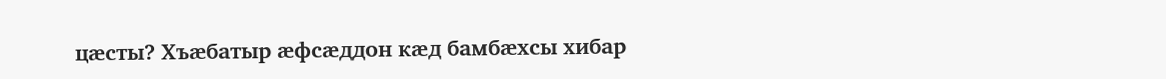цæсты? Хъæбатыр æфсæддон кæд бамбæхсы хибар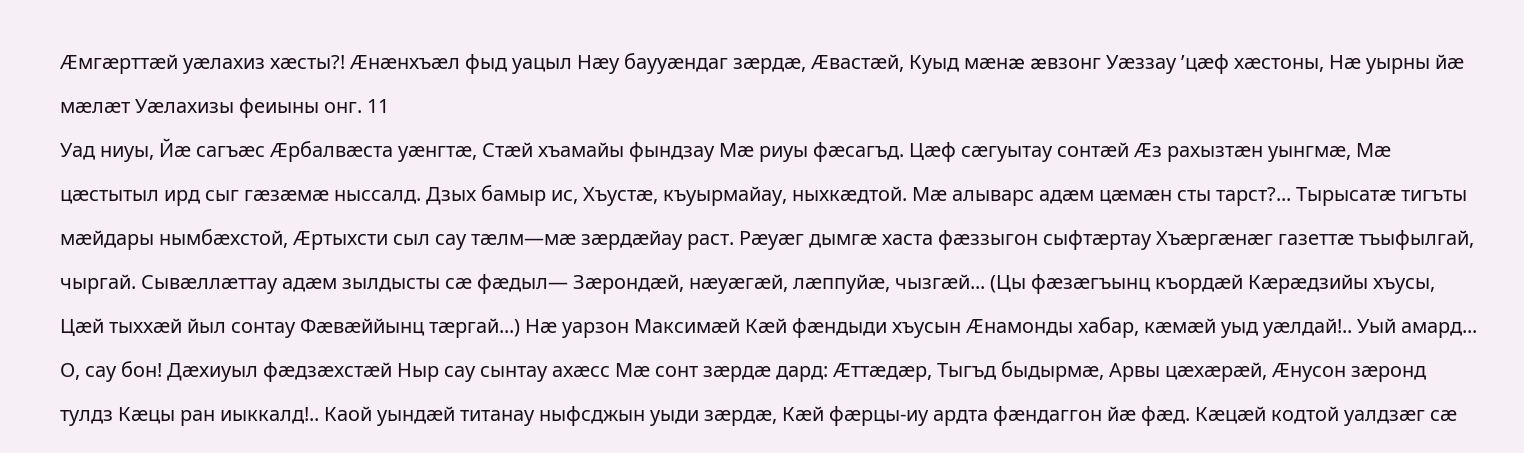Æмгæрттæй уæлахиз хæсты?! Æнæнхъæл фыд уацыл Нæу баууæндаг зæрдæ, Æвастæй, Куыд мæнæ æвзонг Уæззау ’цæф хæстоны, Нæ уырны йæ мæлæт Уæлахизы феиыны онг. 11
Уад ниуы, Йæ сагъæс Æрбалвæста уæнгтæ, Стæй хъамайы фындзау Мæ риуы фæсагъд. Цæф сæгуытау сонтæй Æз рахызтæн уынгмæ, Мæ цæстытыл ирд сыг гæзæмæ ныссалд. Дзых бамыр ис, Хъустæ, къуырмайау, ныхкæдтой. Мæ алыварс адæм цæмæн сты тарст?... Тырысатæ тигъты мæйдары нымбæхстой, Æртыхсти сыл сау тæлм—мæ зæрдæйау раст. Рæуæг дымгæ хаста фæззыгон сыфтæртау Хъæргæнæг газеттæ тъыфылгай, чыргай. Сывæллæттау адæм зылдысты сæ фæдыл— Зæрондæй, нæуæгæй, лæппуйæ, чызгæй... (Цы фæзæгъынц къордæй Кæрæдзийы хъусы, Цæй тыххæй йыл сонтау Фæвæййынц тæргай...) Нæ уарзон Максимæй Кæй фæндыди хъусын Æнамонды хабар, кæмæй уыд уæлдай!.. Уый амард... О, сау бон! Дæхиуыл фæдзæхстæй Ныр сау сынтау ахæсс Мæ сонт зæрдæ дард: Æттæдæр, Тыгъд быдырмæ, Арвы цæхæрæй, Æнусон зæронд тулдз Кæцы ран иыккалд!.. Каой уындæй титанау ныфсджын уыди зæрдæ, Кæй фæрцы-иу ардта фæндаггон йæ фæд. Кæцæй кодтой уалдзæг сæ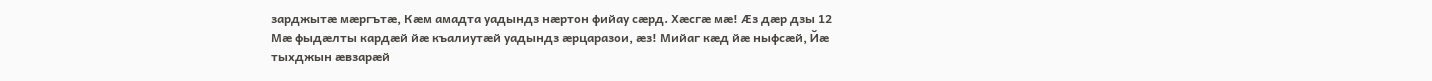зарджытæ мæргътæ, Кæм амадта уадындз нæртон фийау сæрд. Хæсгæ мæ! Æз дæр дзы 12
Мæ фыдæлты кардæй йæ къалиутæй уадындз æрцаразои, æз! Мийаг кæд йæ ныфсæй, Йæ тыхджын æвзарæй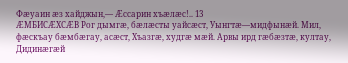Фæуаин æз хайджын,— Æссарин хъæлæс!.. 13
ÆМБИСÆХСÆВ Рог дымгæ, бæлæсты уайсæст, Уынгтæ—мидфынæй. Мил, фæскъау бæмбæгау, асæст, Хъазгæ, худгæ мæй. Арвы ирд гæбæзтæ, култау, Дидинæгæй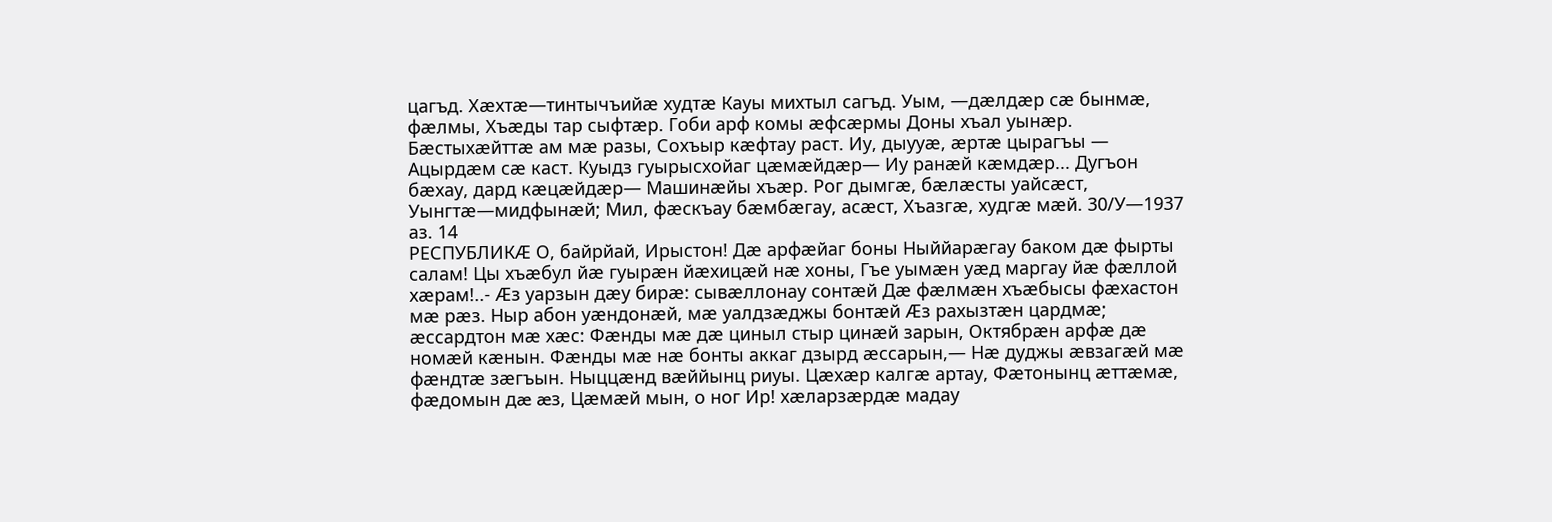цагъд. Хæхтæ—тинтычъийæ худтæ Кауы михтыл сагъд. Уым, —дæлдæр сæ бынмæ, фæлмы, Хъæды тар сыфтæр. Гоби арф комы æфсæрмы Доны хъал уынæр. Бæстыхæйттæ ам мæ разы, Сохъыр кæфтау раст. Иу, дыууæ, æртæ цырагъы — Ацырдæм сæ каст. Куыдз гуырысхойаг цæмæйдæр— Иу ранæй кæмдæр... Дугъон бæхау, дард кæцæйдæр— Машинæйы хъæр. Рог дымгæ, бæлæсты уайсæст, Уынгтæ—мидфынæй; Мил, фæскъау бæмбæгау, асæст, Хъазгæ, худгæ мæй. 30/У—1937 аз. 14
РЕСПУБЛИКÆ О, байрйай, Ирыстон! Дæ арфæйаг боны Ныййарæгау баком дæ фырты салам! Цы хъæбул йæ гуырæн йæхицæй нæ хоны, Гъе уымæн уæд маргау йæ фæллой хæрам!..- Æз уарзын дæу бирæ: сывæллонау сонтæй Дæ фæлмæн хъæбысы фæхастон мæ рæз. Ныр абон уæндонæй, мæ уалдзæджы бонтæй Æз рахызтæн цардмæ; æссардтон мæ хæс: Фæнды мæ дæ циныл стыр цинæй зарын, Октябрæн арфæ дæ номæй кæнын. Фæнды мæ нæ бонты аккаг дзырд æссарын,— Нæ дуджы æвзагæй мæ фæндтæ зæгъын. Ныццæнд вæййынц риуы. Цæхæр калгæ артау, Фæтонынц æттæмæ, фæдомын дæ æз, Цæмæй мын, о ног Ир! хæларзæрдæ мадау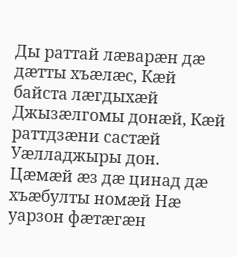Ды раттай лæварæн дæ дæтты хъæлæс, Кæй байста лæгдыхæй Джызæлгомы донæй, Кæй раттдзæни састæй Уæлладжыры дон. Цæмæй æз дæ цинад дæ хъæбулты номæй Нæ уарзон фæтæгæн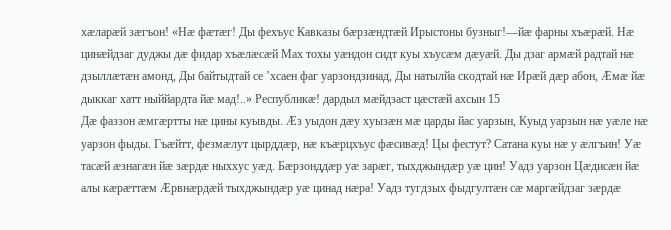хæларæй зæгъон! «Нæ фæтæг! Ды фехъус Кавказы бæрзæндтæй Ирыстоны бузныг!—йæ фарны хъæрæй. Нæ цинæйдзаг дуджы дæ фидар хъæлæсæй Мах тохы уæндон сидт куы хъусæм дæуæй. Ды дзаг армæй радтай нæ дзыллæтæн амонд, Ды байтыдтай се ’хсаен фаг уарзондзинад, Ды натылйа скодтай нæ Ирæй дæр абон, Æмæ йæ дыккаг хатт ныййардта йæ мад!..» Республикæ! дардыл мæйдзаст цæстæй ахсын 15
Дæ фаззон æмгæртты нæ цины куывды. Æз уыдон дæу хуызæн мæ царды йас уарзын, Куыд уарзын нæ уæле нæ уарзон фыды. Гъæйтт, фезмæлут цырддæр, нæ къæрцхъус фæсивæд! Цы фестут? Сатана куы нæ у æлгъин! Уæ тасæй æзнагæн йæ зæрдæ ныххус уæд. Бæрзонддæр уæ зарæг, тыхджындæр уæ цин! Уадз уарзон Цæдисæн йæ алы кæрæттæм Æрвнæрдæй тыхджындæр уæ цинад нæра! Уадз тугдзых фыдгултæн сæ маргæйдзаг зæрдæ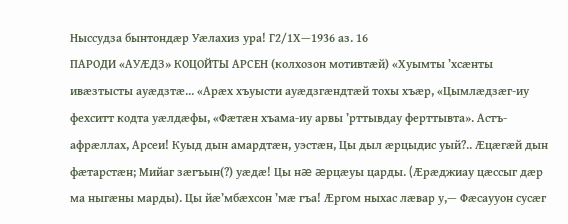Ныссудза бынтондæр Уæлахиз ура! Г2/1Х—1936 аз. 16
ПАРОДИ «АУÆДЗ» КОЦОЙТЫ АРСЕН (колхозон мотивтæй) «Хуымты ’хсæнты ивæзтысты ауæдзтæ... «Арæх хъуысти ауæдзгæндтæй тохы хъæр, «Цымлæдзæг-иу фехситт кодта уæлдæфы, «Фæтæн хъама-иу арвы ’рттывдау ферттывта». Астъ-афрæллах, Арсеи! Куыд дын амардтæн, уэстæн, Цы дыл æрцыдис уый?.. Æцæгæй дын фæтарстæн; Мийаг зæгъын(?) уæдæ! Цы нæ æрцæуы царды. (Æрæджиау цæссыг дæр ма ныгæны марды). Цы йæ’мбæхсон ’мæ гъа! Æргом ныхас лæвар у,— Фæсаууон сусæг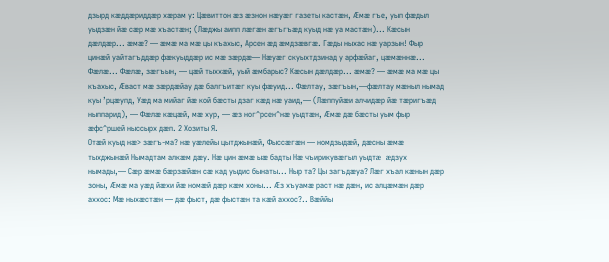дзырд кæддæриддæр хæрам у: Цæвиттон æз æзнон нæуæг газеты кастæн, Æмæ гъе, уып фæдыл уыдзæн йæ сæр мæ хъастæн; (Лæджы аипп лæгæн æгъгъæд куыд нæ уа мастæн)... Кæсын дæлдæр... æмæ? — æмæ ма мæ цы къахыс, Арсен æд æмдзæвгæ. Гæды ныхас нæ уарзын! Фыр цинæй уайтагъддæр фæкуыддæр ис мæ зæрдæ— Нæуæг скуыхтдзинад у арфæйаг, цæмæннæ... Фæлæ... Фæлæ, зæгъын, — цæй тыххæй, уый æмбарыс? Кæсын дæлдæр... æмæ? — æмæ ма мæ цы къахыс, Æваст мæ зæрдæйау дæ балгъитæг куы фæуид... Фæлтау, зæгъын,—фæлтау мæныл нымад куы ’рцæупд, Уæд ма мийаг йæ кой бæсты дзаг кæд нæ уаид,— (Лæппуйæи алчидæр йæ тæригъæд ныппарид), — Фæлæ кæцæй, мæ хур, — æз ног^рсен^нæ уыдтæн, Æмæ дæ бæсты уым фыр æфс^ршей ныссырх дæп. 2 Хозиты Я.
Отæй куыд нæ> зæгъ-ма? нæ уæлейы цытджынæй, Фыссæгæн — номдзыдæй, дæсны æмæ тыхджынæй Нымадтам алкæм дæу. Нæ цин æмæ ыæ бадты Нæ чъирикувæгыл уыдтæ æдзух нымады,— Сæр æмæ бæрзæйæн сæ кад уыдис бынаты... Ныр та? Цы загъдæуа? Лæг хъал кæнын дæр зоны, Æмæ ма уæд йæхи йæ номæй дæр кæм хоны... Æз хъуамæ раст нæ дæн, ис алцæмæн дæр аххос: Мæ ныхæстæн — дæ фыст, дæ фыстæн та кæй аххос?.. Вæййы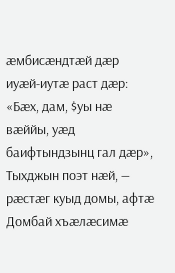æмбисæндтæй дæр иуæй-иутæ раст дæр: «Бæх, дам, $уы нæ вæййы, уæд баифтындзынц гал дæр», Тыхджын поэт нæй, — рæстæг куыд домы, афтæ Домбай хъæлæсимæ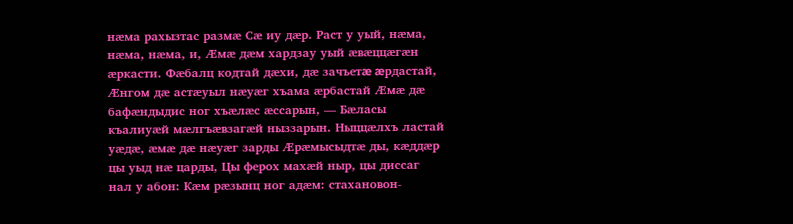нæма рахызтас размæ Сæ иу дæр. Раст у уый, нæма, нæма, нæма, и, Æмæ дæм хардзау уый æвæццæгæн æркасти. Фæбалц кодтай дæхи, дæ зачъетæ æрдастай, Æнгом дæ астæуыл нæуæг хъама æрбастай Æмæ дæ бафæндыдис ног хъæлæс æссарын, — Бæласы къалиуæй мæлгъæвзагæй ныззарын. Ныццæлхъ ластай уæдæ, æмæ дæ нæуæг зарды Æрæмысыдтæ ды, кæддæр цы уыд нæ царды, Цы ферох махæй ныр, цы диссаг нал у абон: Кæм рæзынц ног адæм: стахановон-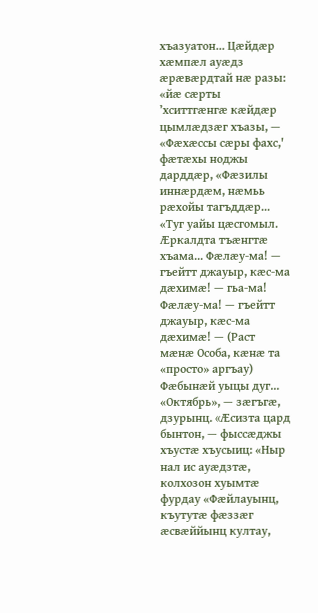хъазуатон... Цæйдæр хæмпæл ауæдз æрæвæрдтай нæ разы: «йæ сæрты ’хситтгæнгæ кæйдæр цымлæдзæг хъазы, — «Фæхæссы сæры фахс,' фæтæхы ноджы дарддæр, «Фæзилы иннæрдæм, нæмьь рæхойы тагъддæр... «Туг уайы цæсгомыл. Æркалдта тъæнгтæ хъама... Фæлæу-ма! — гъейтт джауыр, кæс-ма дæхимæ! — гьа-ма! Фæлæу-ма! — гъейтт джауыр, кæс-ма дæхимæ! — (Раст мæнæ Особа, кæнæ та «просто» аргъау) Фæбынæй уыцы дуг... «Октябрь», — зæгъгæ, дзурынц. «Æсизта цард бынтон, — фыссæджы хъустæ хъусыиц: «Ныр нал ис ауæдзтæ, колхозон хуымтæ фурдау «Фæйлауынц, къутутæ фæззæг æсвæййынц култау,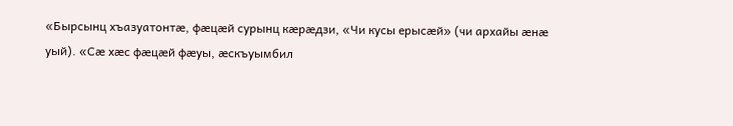«Бырсынц хъазуатонтæ, фæцæй сурынц кæрæдзи, «Чи кусы ерысæй» (чи архайы æнæ уый). «Сæ хæс фæцæй фæуы, æскъуымбил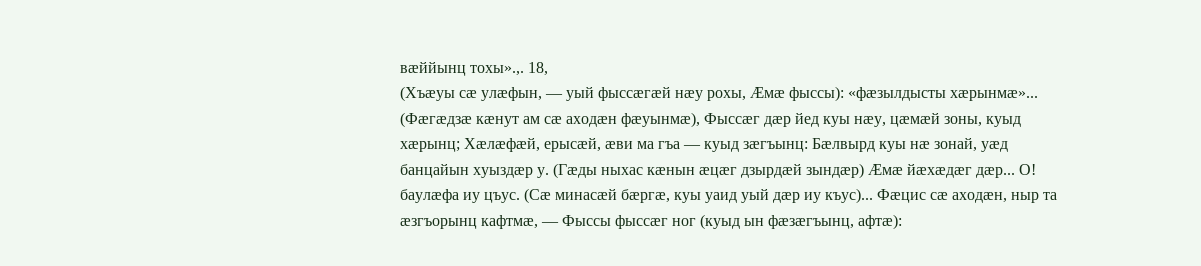вæййынц тохы».,. 18,
(Хъæуы сæ улæфын, — уый фыссæгæй нæу рохы, Æмæ фыссы): «фæзылдысты хæрынмæ»... (Фæгæдзæ кæнут ам сæ аходæн фæуынмæ), Фыссæг дæр йед куы нæу, цæмæй зоны, куыд хæрынц; Хæлæфæй, ерысæй, æви ма гъа — куыд зæгъынц: Бæлвырд куы нæ зонай, уæд банцайын хуыздæр у. (Гæды ныхас кæнын æцæг дзырдæй зындæр) Æмæ йæхæдæг дæр... О! баулæфа иу цъус. (Сæ минасæй бæргæ, куы уаид уый дæр иу къус)... Фæцис сæ аходæн, ныр та æзгъорынц кафтмæ, — Фыссы фыссæг ног (куыд ын фæзæгъынц, афтæ):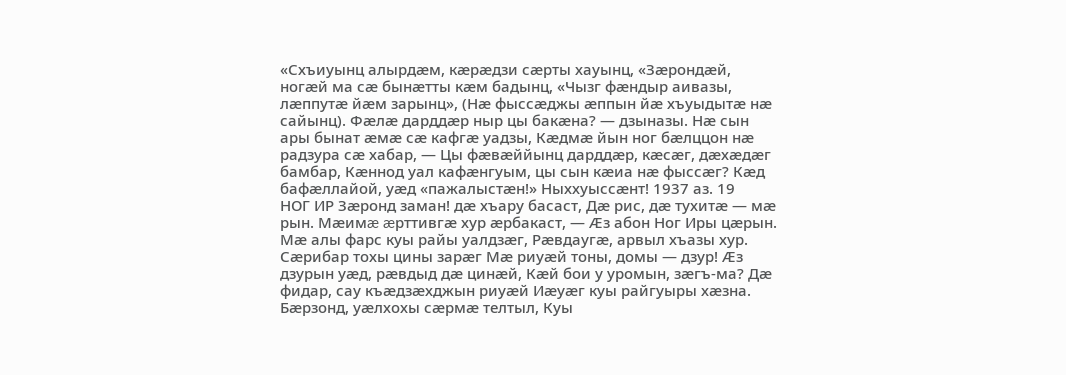«Схъиуынц алырдæм, кæрæдзи сæрты хауынц, «Зæрондæй, ногæй ма сæ бынæтты кæм бадынц, «Чызг фæндыр аивазы, лæппутæ йæм зарынц», (Нæ фыссæджы æппын йæ хъуыдытæ нæ сайынц). Фæлæ дарддæр ныр цы бакæна? — дзыназы. Нæ сын ары бынат æмæ сæ кафгæ уадзы, Кæдмæ йын ног бæлццон нæ радзура сæ хабар, — Цы фæвæййынц дарддæр, кæсæг, дæхæдæг бамбар, Кæннод уал кафæнгуым, цы сын кæиа нæ фыссæг? Кæд бафæллайой, уæд «пажалыстæн!» Ныххуыссæнт! 1937 аз. 19
НОГ ИР Зæронд заман! дæ хъару басаст, Дæ рис, дæ тухитæ — мæ рын. Мæимæ æрттивгæ хур æрбакаст, — Æз абон Ног Иры цæрын. Мæ алы фарс куы райы уалдзæг, Рæвдаугæ, арвыл хъазы хур. Сæрибар тохы цины зарæг Мæ риуæй тоны, домы — дзур! Æз дзурын уæд, рæвдыд дæ цинæй, Кæй бои у уромын, зæгъ-ма? Дæ фидар, сау къæдзæхджын риуæй Иæуæг куы райгуыры хæзна. Бæрзонд, уæлхохы сæрмæ телтыл, Куы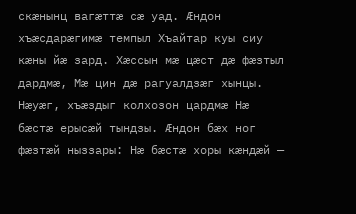скæнынц вагæттæ сæ уад. Æндон хъæсдарæгимæ темпыл Хъайтар куы сиу кæны йæ зард. Хæссын мæ цæст дæ фæзтыл дардмæ, Мæ цин дæ рагуалдзæг хынцы. Нæуæг, хъæздыг колхозон цардмæ Нæ бæстæ ерысæй тындзы. Æндон бæх ног фæзтæй ныззары: Нæ бæстæ хоры кæндæй —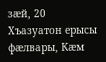зæй, 20
Хъазуатон ерысы фæлвары, Кæм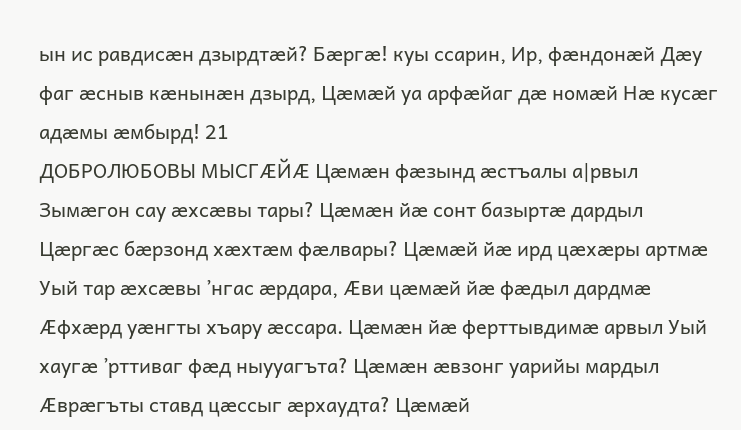ын ис равдисæн дзырдтæй? Бæргæ! куы ссарин, Ир, фæндонæй Дæу фаг æсныв кæнынæн дзырд, Цæмæй уа арфæйаг дæ номæй Нæ кусæг адæмы æмбырд! 21
ДОБРОЛЮБОВЫ МЫСГÆЙÆ Цæмæн фæзынд æстъалы а|рвыл Зымæгон сау æхсæвы тары? Цæмæн йæ сонт базыртæ дардыл Цæргæс бæрзонд хæхтæм фæлвары? Цæмæй йæ ирд цæхæры артмæ Уый тар æхсæвы ’нгас æрдара, Æви цæмæй йæ фæдыл дардмæ Æфхæрд уæнгты хъару æссара. Цæмæн йæ ферттывдимæ арвыл Уый хаугæ ’рттиваг фæд ныууагъта? Цæмæн æвзонг уарийы мардыл Æврæгъты ставд цæссыг æрхаудта? Цæмæй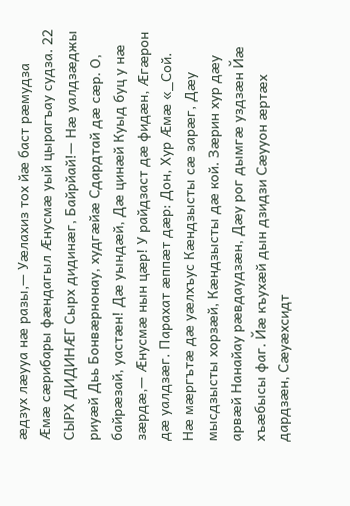æдзух лæууа нæ разы,— Уæлахиз тох йæ баст рæмудза Æмæ сæрибары фæндагыл Æнусмæ уый цырагъау судза. 22
СЫРХ ДИДИНÆГ Сырх дидинæг, Байрйай!— Нæ уалдзæджы риуæй Дьь Бонвæрнонау, худгæйæ Сдардтай дæ сæр. О, байрæзай, уастæн! Дæ уындæй, Дæ цинæй Куыд буц у нæ зæрдæ,— Æнусмæ нын цæр! У райдзаст дæ фидæн, Æгæрон дæ уалдзæг. Парахат æппæт дæр: Дон, Хур Æмæ «_Сой. Нæ мæргътæ дæ уæлхъус Кæндзысты сæ зарæг, Дæу мысдзысты хорзæй, Кæндзысты дæ кой. Зæрин хур дæу арвæй Нанайау рæвдаудзæн, Дæу рог дымгæ уздзæн Йæ хъæбысы фаг. Йæ къухæй дын дзидзи Сæууон æртæх дардзæн, Сæуæхсидт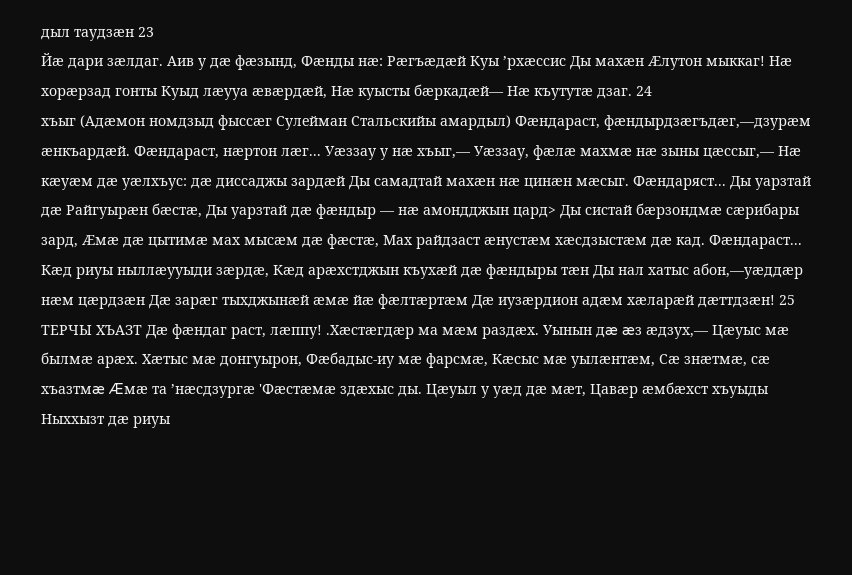дыл таудзæн 23
Йæ дари зæлдаг. Аив у дæ фæзынд, Фæнды нæ: Рæгъæдæй Куы ’рхæссис Ды махæн Æлутон мыккаг! Нæ хорæрзад гонты Куыд лæууа æвæрдæй, Нæ куысты бæркадæй— Нæ къутутæ дзаг. 24
хъыг (Адæмон номдзыд фыссæг Сулейман Стальскийы амардыл) Фæндараст, фæндырдзæгъдæг,—дзурæм æнкъардæй. Фæндараст, нæртон лæг... Уæззау у нæ хъыг,— Уæззау, фæлæ махмæ нæ зыны цæссыг,— Нæ кæуæм дæ уæлхъус: дæ диссаджы зардæй Ды самадтай махæн нæ цинæн мæсыг. Фæндаряст... Ды уарзтай дæ Райгуырæн бæстæ, Ды уарзтай дæ фæндыр — нæ амондджын цард> Ды систай бæрзондмæ сæрибары зард, Æмæ дæ цытимæ мах мысæм дæ фæстæ, Мах райдзаст æнустæм хæсдзыстæм дæ кад. Фæндараст... Кæд риуы ныллæууыди зæрдæ, Кæд арæхстджын къухæй дæ фæндыры тæн Ды нал хатыс абон,—уæддæр нæм цæрдзæн Дæ зарæг тыхджынæй æмæ йæ фæлтæртæм Дæ иузæрдион адæм хæларæй дæттдзæн! 25
ТЕРЧЫ ХЪАЗТ Дæ фæндаг раст, лæппу! .Хæстæгдæр ма мæм раздæх. Уынын дæ æз æдзух,— Цæуыс мæ былмæ арæх. Хæтыс мæ донгуырон, Фæбадыс-иу мæ фарсмæ, Кæсыс мæ уылæнтæм, Сæ знæтмæ, сæ хъазтмæ Æмæ та ’нæсдзургæ 'Фæстæмæ здæхыс ды. Цæуыл у уæд дæ мæт, Цавæр æмбæхст хъуыды Ныххызт дæ риуы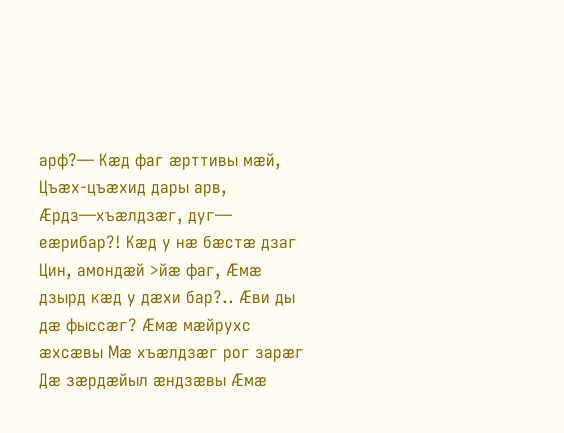арф?— Кæд фаг æрттивы мæй, Цъæх-цъæхид дары арв, Æрдз—хъæлдзæг, дуг— еæрибар?! Кæд у нæ бæстæ дзаг Цин, амондæй >йæ фаг, Æмæ дзырд кæд у дæхи бар?.. Æви ды дæ фыссæг? Æмæ мæйрухс æхсæвы Мæ хъæлдзæг рог зарæг Дæ зæрдæйыл æндзæвы Æмæ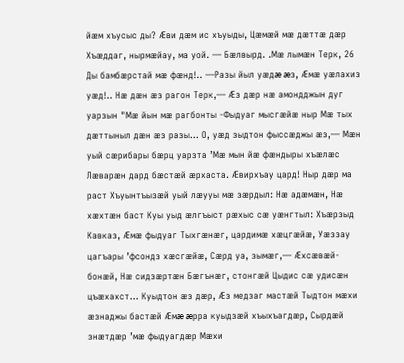йæм хъусыс ды? Æви дæм ис хъуыды, Цæмæй мæ дæттæ дæр Хъæддаг, нырмæйау, ма уой. — Бæлвырд. .Мæ лымæн Терк, 26
Ды бамбæрстай мæ фæнд!.. —Разы йыл уæдæ æз, Æмæ уæлахиз уæд!.. Нæ дæн æз рагон Терк,— Æз дæр нæ амондджын дуг уарзын "Мæ йын мæ рагбонты -Фыдуаг мысгæйæ ныр Мæ тых дæттыныл дæн æз разы... О, уæд зыдтон фыссæджы æз,— Мæн уый сæрибары бæрц уарзта ’Мæ мын йæ фæндыры хъæлæс Лæварæн дард бæстæй æрхаста. Æвирхъау цард! Ныр дæр ма раст Хъуынтъызæй уый лæууы мæ зæрдыл: Нæ адæмæн, Нæ хæхтæн баст Куы уыд æлгъыст рæхыс сæ уæнгтыл: Хъæрзыд Кавказ, Æмæ фыдуаг Тыхгæнæг, цардимæ хæцгæйæ, Уæззау цагъары ’фсондз хæсгæйæ, Сæрд уа, зымæг,— Æхсæвæй-бонæй, Нæ сидзæртæн Бæгънæг, стонгæй Цыдис сæ удисæн цъæхахст... Куыдтон æз дæр, Æз медзаг мастæй Тыдтон мæхи æзнаджы бастæй Æмæ æрра куыдзæй хъыхъагдæр, Сырдæй знæтдæр ’мæ фыдуагдæр Мæхи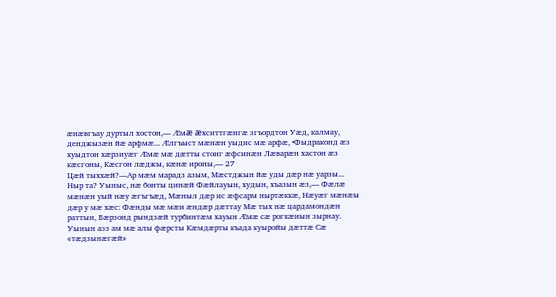æнæвгъау дуртыл хостон,— Æмæ æхситтгæнгæ згъордтон Уæд, калмау, денджызæн йæ арфмæ... Æлгъыст мæнæн уыдис мæ арфæ, •Фыдраконд æз хуыдтон хæрзиуæг Æмæ мæ дæтты стонг æфсинæн Лæварæн хастон æз кæсгоны, Кæсгон лæджы, кæнæ ироны,— 27
Цæй тыххæй?—Ар мæм марадз азым, Мæстджын йæ уды дæр нæ уарзы... Ныр та? Уыныс, нæ бонты цинæй Фæйлауын, худын, хъазын æз,— Фæлæ мæнæн уый нæу æгъгъæд, Мæныл дæр ис æфсарм ныртæккæ, Нæуæг мæнæы дæр у мæ хæс: Фæнды мæ мæи æндæр дæттау Мæ тых нæ цардамондæн раттын, Бæрзонд рындзæй турбинтæм хауын Æмæ сæ рогкæиын зырнау. Уынын аэз ам мæ алы фæрсты Кæмдæрты къада куыройы дæттæ Сæ «тæдзынæгæй»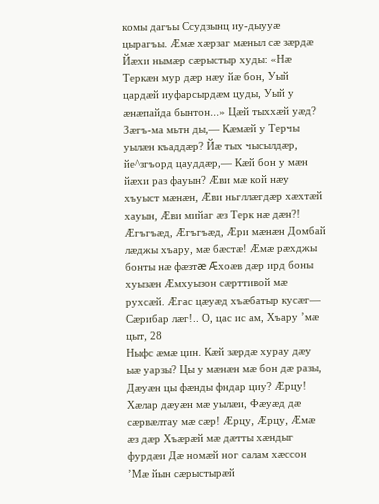комы дагъы Ссудзынц иу-дыууæ цырагъы. Æмæ хæрзаг мæныл сæ зæрдæ Йæхи нымæр сæрыстыр худы: «Нæ Теркæн мур дæр нæу йæ бон, Уый цардæй иуфарсырдæм цуды, Уый у æнæпайда бынтон...» Цæй тыххæй уæд? Зæгъ-ма мьтн ды,— Кæмæй у Терчы уылæн къаддæр? Йæ тых чысылдæр, йе^згъорд цауддæр,— Кæй бон у мæн йæхи раз фауын? Æви мæ кой нæу хъуыст мæнæн, Æви ньгллæгдæр хæхтæй хауын, Æви мийаг æз Терк нæ дæн?! Æгъгъæд, Æгъгъæд, Æри мæнæн Домбай лæджы хъару, мæ бæстæ! Æмæ рæхджы бонты нæ фæзтæ Æхоæв дæр ирд боны хуызæн Æмхуызон сæрттивой мæ рухсæй. Æгас цæуæд хъæбатыр кусæг— Сæрибар лæг!.. О, цас ис ам, Хъару ’мæ цыт, 28
Ныфс æмæ цин. Кæй зæрдæ хурау дæу ыæ уарзы? Цы у мæнæн мæ бон дæ разы, Дæуæн цы фæнды фндар циу? Æрцу! Хæлар дæуæн мæ уылæи, Фæуæд дæ сæрвæлтау мæ сæр! Æрцу, Æрцу, Æмæ æз дæр Хъæрæй мæ дæтты хæндыг фурдæи Дæ номæй ног салам хæссон ’Мæ йын сæрыстырæй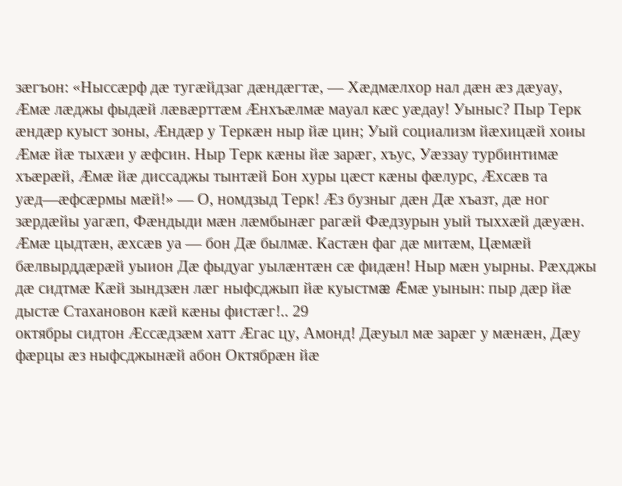зæгъон: «Ныссæрф дæ тугæйдзаг дæндæгтæ, — Хæдмæлхор нал дæн æз дæуау, Æмæ лæджы фыдæй лæвæрттæм Æнхъæлмæ мауал кæс уæдау! Уыныс? Пыр Терк æндæр куыст зоны, Æндæр у Теркæн ныр йæ цин; Уый социализм йæхицæй хоиы Æмæ йæ тыхæи у æфсин. Ныр Терк кæны йæ зарæг, хъус, Уæззау турбинтимæ хъæрæй, Æмæ йæ диссаджы тынтæй Бон хуры цæст кæны фæлурс, Æхсæв та уæд—æфсæрмы мæй!» — О, номдзыд Терк! Æз бузныг дæн Дæ хъазт, дæ ног зæрдæйы уагæп, Фæндыди мæн лæмбынæг рагæй Фæдзурын уый тыххæй дæуæн. Æмæ цыдтæн, æхсæв уа — бон Дæ былмæ. Кастæн фаг дæ митæм, Цæмæй бæлвырддæрæй уыион Дæ фыдуаг уылæнтæн сæ фидæн! Ныр мæн уырны. Рæхджы дæ сидтмæ Кæй зындзæн лæг ныфсджып йæ куыстмæ Æмæ уынын: пыр дæр йæ дыстæ Стахановон кæй кæны фистæг!.. 29
октябры сидтон Æссæдзæм хатт Æгас цу, Амонд! Дæуыл мæ зарæг у мæнæн, Дæу фæрцы æз ныфсджынæй абон Октябрæн йæ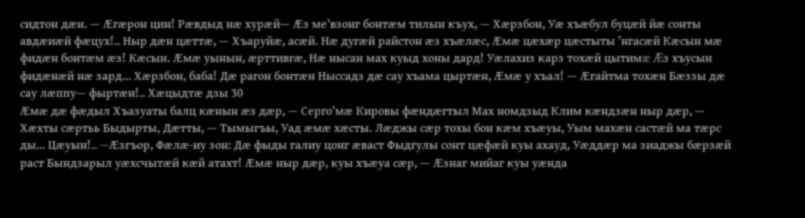сидтон дæн. — Æгæрон цин! Рæвдыд нæ хурæй— Æз ме’взонг бонтæм тилын къух, — Хæрзбон, Уæ хъæбул буцæй йæ сонты авдæиæй фæцух!.. Ныр дæн цæттæ, — Хъаруйæ, асæй. Нæ дугæй райстон æз хъæлæс, Æмæ цæхæр цæстыты ’нгасæй Кæсын мæ фидæн бонтæм æз! Кæсын. Æмæ уынын, æрттивгæ, Нæ нысан мах куыд хоны дард! Уæлахиз карз тохæй цытимæ Æз хъусын фидæнæй нæ зард... Хæрзбон, баба! Дæ рагон бонтæн Ныссадз дæ сау хъама цыртæн, Æмæ у хъал! — Æгайтма тохæн Бæззы дæ сау лæппу— фыртæн!.. Хæцыдтæ дзы 30
Æмæ дæ фæдыл Хъазуаты балц кæнын æз дæр, — Серго’мæ Кировы фæндæгтыл Мах номдзыд Клим кæндзæн ныр дæр, — Хæхты сæртьь Быдырты, Дæтты, — Тымыгъы, Уад æмæ хæсты. Лæджы сæр тохы бон кæм хъæуы, Уым махæн састæй ма тæрс ды... Цæуын!.. —Æзгъор, Фæлæ-иу зон: Дæ фыды галиу цонг æваст Фыдгулы сонт цæфæй куы ахауд, Уæддæр ма зиаджы бæрзæй раст Бындзарыл уæхсчытæй кæй атахт! Æмæ ныр дæр, куы хъæуа сæр, — Æзнаг мийаг куы уæнда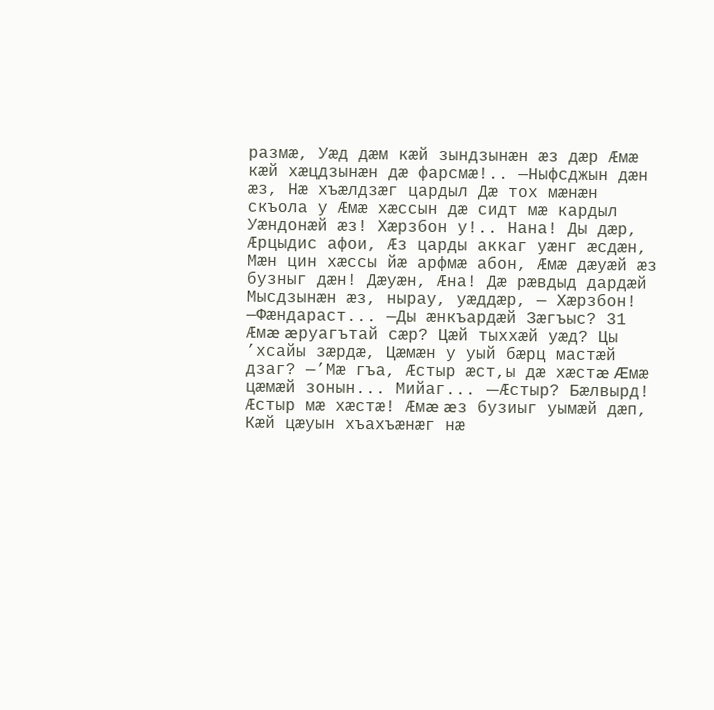размæ, Уæд дæм кæй зындзынæн æз дæр Æмæ кæй хæцдзынæн дæ фарсмæ!.. —Ныфсджын дæн æз, Нæ хъæлдзæг цардыл Дæ тох мæнæн скъола у Æмæ хæссын дæ сидт мæ кардыл Уæндонæй æз! Хæрзбон у!.. Нана! Ды дæр, Æрцыдис афои, Æз царды аккаг уæнг æсдæн, Мæн цин хæссы йæ арфмæ абон, Æмæ дæуæй æз бузныг дæн! Дæуæн, Æна! Дæ рæвдыд дардæй Мысдзынæн æз, нырау, уæддæр, — Хæрзбон! —Фæндараст... —Ды æнкъардæй Зæгъыс? 31
Æмæ æруагътай сæр? Цæй тыххæй уæд? Цы ’хсайы зæрдæ, Цæмæн у уый бæрц мастæй дзаг? —’Мæ гъа, Æстыр æст,ы дæ хæстæ Æмæ цæмæй зонын... Мийаг... —Æстыр? Бæлвырд! Æстыр мæ хæстæ! Æмæ æз бузиыг уымæй дæп, Кæй цæуын хъахъæнæг нæ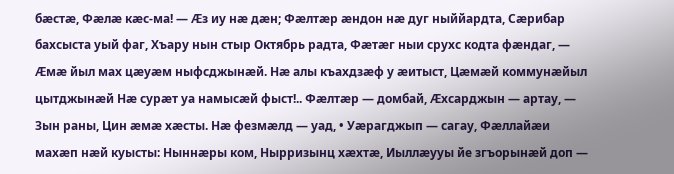бæстæ, Фæлæ кæс-ма! — Æз иу нæ дæн; Фæлтæр æндон нæ дуг ныййардта, Сæрибар бахсыста уый фаг, Хъару нын стыр Октябрь радта, Фæтæг ныи срухс кодта фæндаг, — Æмæ йыл мах цæуæм ныфсджынæй. Нæ алы къахдзæф у æитыст, Цæмæй коммунæйыл цытджынæй Нæ сурæт уа намысæй фыст!.. Фæлтæр — домбай, Æхсарджын — артау, — Зын раны, Цин æмæ хæсты. Нæ фезмæлд — уад, • Уæрагджып — сагау, Фæллайæи махæп нæй куысты: Ныннæры ком, Нырризынц хæхтæ, Иыллæууы йе згъорынæй доп —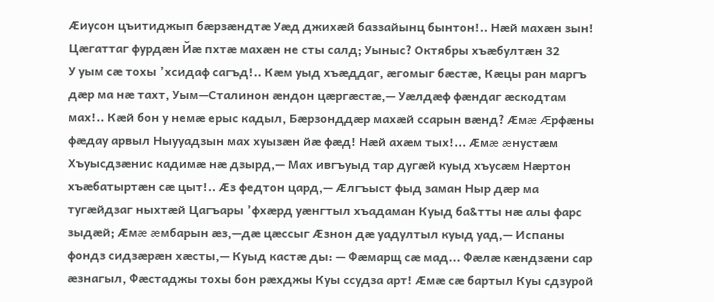Æиусон цъитиджып бæрзæндтæ Уæд джихæй баззайынц бынтон!.. Нæй махæн зын! Цæгаттаг фурдæн Йæ пхтæ махæн не сты салд; Уыныс? Октябры хъæбултæн 32
У уым сæ тохы ’хсидаф сагъд!.. Кæм уыд хъæддаг, æгомыг бæстæ, Кæцы ран маргъ дæр ма нæ тахт, Уым—Сталинон æндон цæргæстæ,— Уæлдæф фæндаг æскодтам мах!.. Кæй бон у немæ ерыс кадыл, Бæрзонддæр махæй ссарын вæнд? Æмæ Æрфæны фæдау арвыл Ныууадзын мах хуызæн йæ фæд! Нæй ахæм тых!... Æмæ æнустæм Хъуысдзæнис кадимæ нæ дзырд,— Мах ивгъуыд тар дугæй куыд хъусæм Нæртон хъæбатыртæн сæ цыт!.. Æз федтон цард,— Æлгъыст фыд заман Ныр дæр ма тугæйдзаг ныхтæй Цагъары ’фхæрд уæнгтыл хъадаман Куыд ба&тты нæ алы фарс зыдæй; Æмæ æмбарын æз,—дæ цæссыг Æзнон дæ уадултыл куыд уад,— Испаны фондз сидзæрæн хæсты,— Куыд кастæ ды: — Фæмарщ сæ мад... Фæлæ кæндзæни сар æзнагыл, Фæстаджы тохы бон рæхджы Куы ссудза арт! Æмæ сæ бартыл Куы сдзурой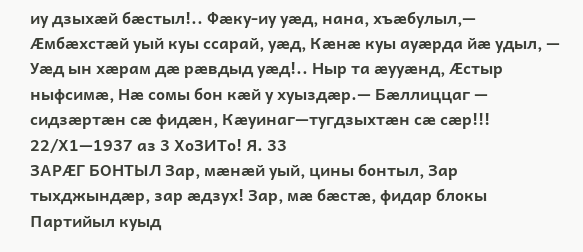иу дзыхæй бæстыл!.. Фæку-иу уæд, нана, хъæбулыл,— Æмбæхстæй уый куы ссарай, уæд, Кæнæ куы ауæрда йæ удыл, — Уæд ын хæрам дæ рæвдыд уæд!.. Ныр та æууæнд, Æстыр ныфсимæ, Нæ сомы бон кæй у хуыздæр.— Бæллиццаг — сидзæртæн сæ фидæн, Кæуинаг—тугдзыхтæн сæ сæр!!! 22/Х1—1937 аз 3 ХоЗИТо! Я. 33
ЗАРÆГ БОНТЫЛ Зар, мæнæй уый, цины бонтыл, Зар тыхджындæр, зар æдзух! Зар, мæ бæстæ, фидар блокы Партийыл куыд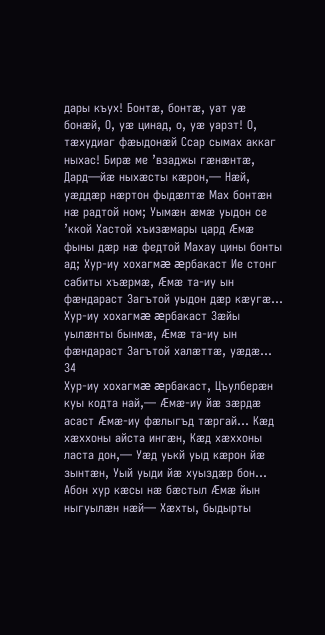дары къух! Бонтæ, бонтæ, уат уæ бонæй, О, уæ цинад, о, уæ уарзт! О, тæхудиаг фæыдонæй Ссар сымах аккаг ныхас! Бирæ ме ’взаджы гæнæнтæ, Дард—йæ ныхæсты кæрон,— Нæй, уæддæр нæртон фыдæлтæ Мах бонтæн нæ радтой ном; Уымæн æмæ уыдон се ’ккой Хастой хъизæмары цард Æмæ фыны дæр нæ федтой Махау цины бонты ад; Хур-иу хохагмæ æрбакаст Ие стонг сабиты хъæрмæ, Æмæ та-иу ын фæндараст Загътой уыдон дæр кæугæ... Хур-иу хохагмæ æрбакаст Зæйы уылæнты бынмæ, Æмæ та-иу ын фæндараст Загътой халæттæ, уæдæ... 34
Хур-иу хохагмæ æрбакаст, Цъулберæн куы кодта най,— Æмæ-иу йæ зæрдæ асаст Æмæ-иу фæлыгъд тæргай... Кæд хæххоны айста ингæн, Кæд хæххоны ласта дон,— Уæд уькй уыд кæрон йæ зынтæн, Уый уыди йæ хуыздæр бон... Абон хур кæсы нæ бæстыл Æмæ йын ныгуылæн нæй— Хæхты, быдырты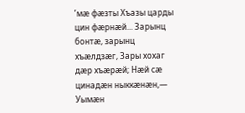’мæ фæзты Хъазы царды цин фæрнæй... Зарынц бонтæ, зарынц хъæлдзæг, Зары хохаг дæр хъæрæй; Нæй сæ цинадæн ныккæнæн,— Уымæн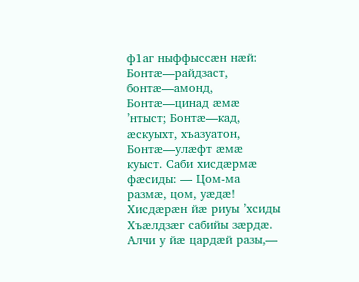ф1аг ныффыссæн нæй: Бонтæ—райдзаст, бонтæ—амонд, Бонтæ—цинад æмæ ’нтыст; Бонтæ—кад, æскуыхт, хъазуатон, Бонтæ—улæфт æмæ куыст. Саби хисдæрмæ фæсиды: — Цом-ма размæ, цом, уæдæ! Хисдæрæн йæ риуы ’хсиды Хъæлдзæг сабийы зæрдæ. Алчи у йæ цардæй разы,—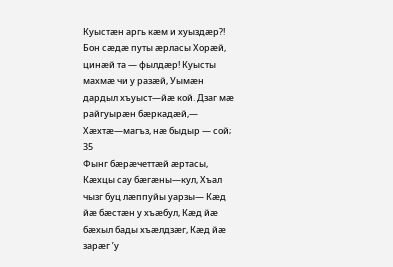Куыстæн аргь кæм и хуыздæр?! Бон сæдæ путы æрласы Хорæй, цинæй та — фылдæр! Куысты махмæ чи у разæй, Уымæн дардыл хъуыст—йæ кой. Дзаг мæ райгуырæн бæркадæй,— Хæхтæ—магъз, нæ быдыр — сой; 35
Фынг бæрæчеттæй æртасы, Кæхцы сау бæгæны—кул, Хъал чызг буц лæппуйы уарзы— Кæд йæ бæстæн у хъæбул, Кæд йæ бæхыл бады хъæлдзæг, Кæд йæ зарæг ’у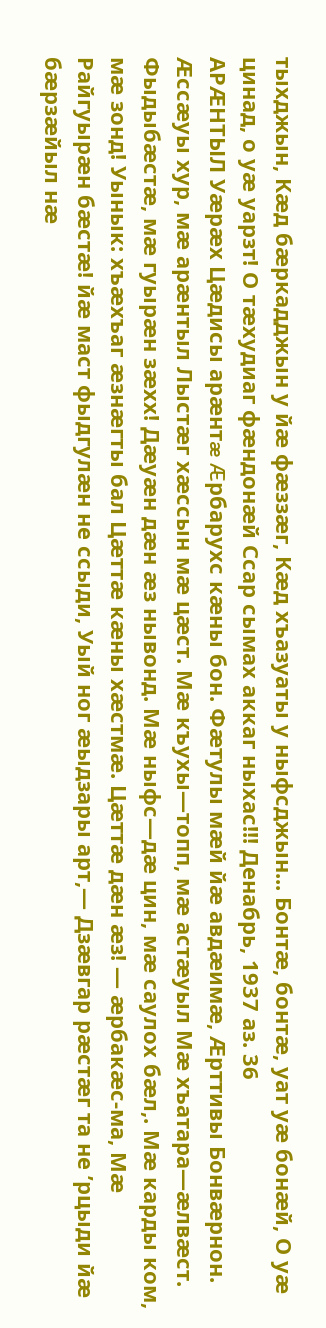тыхджын, Кæд бæркадджын у йæ фæззæг, Кæд хъазуаты у ныфсджын... Бонтæ, бонтæ, уат уæ бонæй, О уæ цинад, о уæ уарзт! О тæхудиаг фæндонæй Ссар сымах аккаг ныхас!!! Денабрь, 1937 аз. 36
АРÆНТЫЛ Уæрæх Цæдисы арæнтæ Æрбарухс кæны бон. Фæтулы мæй йæ авдæимæ, Æрттивы Бонвæрнон. Æссæуы хур, мæ арæнтыл Лыстæг хæссын мæ цæст. Мæ къухы—топп, мæ астæуыл Мæ хъатара—æлвæст. Фыдыбæстæ, мæ гуырæн зæхх! Дæуæн дæн æз нывонд. Мæ ныфс—дæ цин, мæ саулох бæл,. Мæ карды ком, мæ зонд! Уынык: хъæхъаг æзнæгты бал Цæттæ кæны хæстмæ. Цæттæ дæн æз! — æрбакæс-ма, Мæ Райгуырæн бæстæ! йæ маст фыдгулæн не ссыди, Уый ног æыдзары арт,— Дзæвгар рæстæг та не ’рцыди йæ бæрзæйыл нæ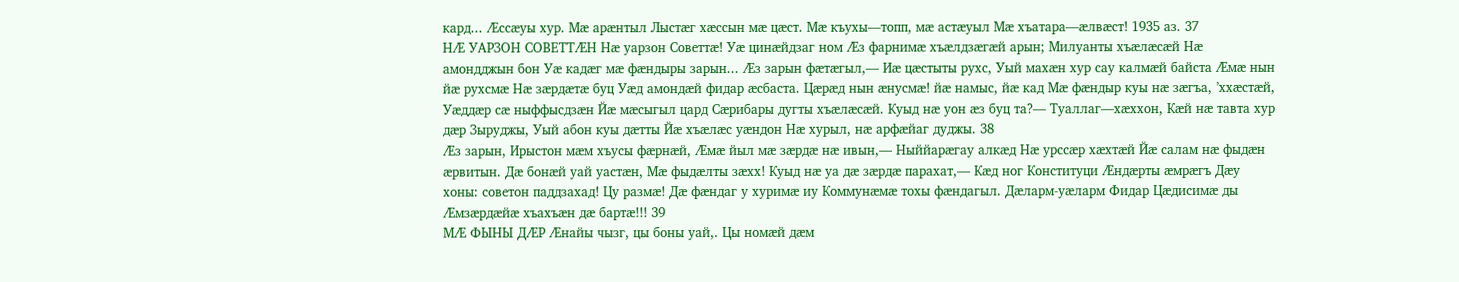кард... Æссæуы хур. Мæ арæнтыл Лыстæг хæссын мæ цæст. Мæ къухы—топп, мæ астæуыл Мæ хъатара—æлвæст! 1935 аз. 37
НÆ УАРЗОН СОВЕТТÆН Нæ уарзон Советтæ! Уæ цинæйдзаг ном Æз фарнимæ хъæлдзæгæй арын; Милуанты хъæлæсæй Нæ амондджын бон Уæ кадæг мæ фæндыры зарын... Æз зарын фæтæгыл,— Иæ цæстыты рухс, Уый махæн хур сау калмæй байста Æмæ нын йæ рухсмæ Нæ зæрдæтæ буц Уæд амондæй фидар æсбаста. Цæрæд нын æнусмæ! йæ намыс, йæ кад Мæ фæндыр куы нæ зæгъа, ’ххæстæй, Уæддæр сæ ныффысдзæн Йæ мæсыгыл цард Сæрибары дугты хъæлæсæй. Куыд нæ уон æз буц та?— Туаллаг—хæххон, Кæй нæ тавта хур дæр Зыруджы, Уый абон куы дæтты Йæ хъæлæс уæндон Нæ хурыл, нæ арфæйаг дуджы. 38
Æз зарын, Ирыстон мæм хъусы фæрнæй, Æмæ йыл мæ зæрдæ нæ ивын,— Ныййарæгау алкæд Нæ урссæр хæхтæй Йæ салам нæ фыдæн æрвитын. Дæ бонæй уай уастæн, Мæ фыдæлты зæхх! Куыд нæ уа дæ зæрдæ парахат,— Кæд ног Конституци Æндæрты æмрæгъ Дæу хоны: советон паддзахад! Цу размæ! Дæ фæндаг у хуримæ иу Коммунæмæ тохы фæндагыл. Дæларм-уæларм Фидар Цæдисимæ ды Æмзæрдæйæ хъахъæн дæ бартæ!!! 39
МÆ ФЫНЫ ДÆР Æнайы чызг, цы боны уай,. Цы номæй дæм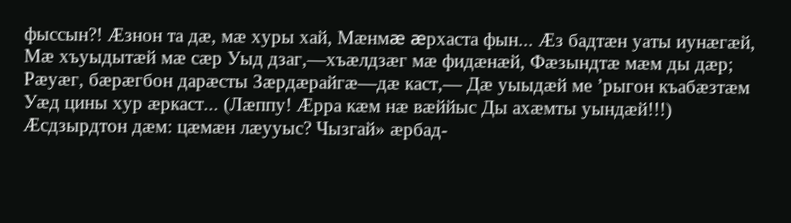фыссын?! Æзнон та дæ, мæ хуры хай, Мæнмæ æрхаста фын... Æз бадтæн уаты иунæгæй, Мæ хъуыдытæй мæ сæр Уыд дзаг,—хъæлдзæг мæ фидæнæй, Фæзындтæ мæм ды дæр; Рæуæг, бæрæгбон дарæсты Зæрдæрайгæ—дæ каст,— Дæ уыыдæй ме ’рыгон къабæзтæм Уæд цины хур æркаст... (Лæппу! Æрра кæм нæ вæййыс Ды ахæмты уындæй!!!) Æсдзырдтон дæм: цæмæн лæууыс? Чызгай» æрбад-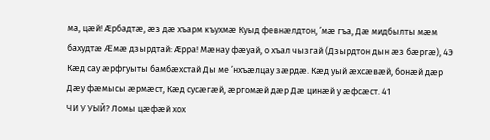ма, цæй! Æрбадтæ, æз дæ хъарм къухмæ Куыд февнæлдтон, ’мæ гъа, Дæ мидбылты мæм бахудтæ Æмæ дзырдтай: Æрра! Мæнау фæуай, о хъал чызгай (Дзырдтон дын æз бæргæ), 4Э
Кæд сау æрфгуыты бамбæхстай Ды ме ’нхъæлцау зæрдæ. Кæд уый æхсæвæй, бонæй дæр Дæу фæмысы æрмæст, Кæд сусæгæй, æргомæй дæр Дæ цинæй у æфсæст. 41
ЧИ У УЫЙ? Ломы цæфæй хох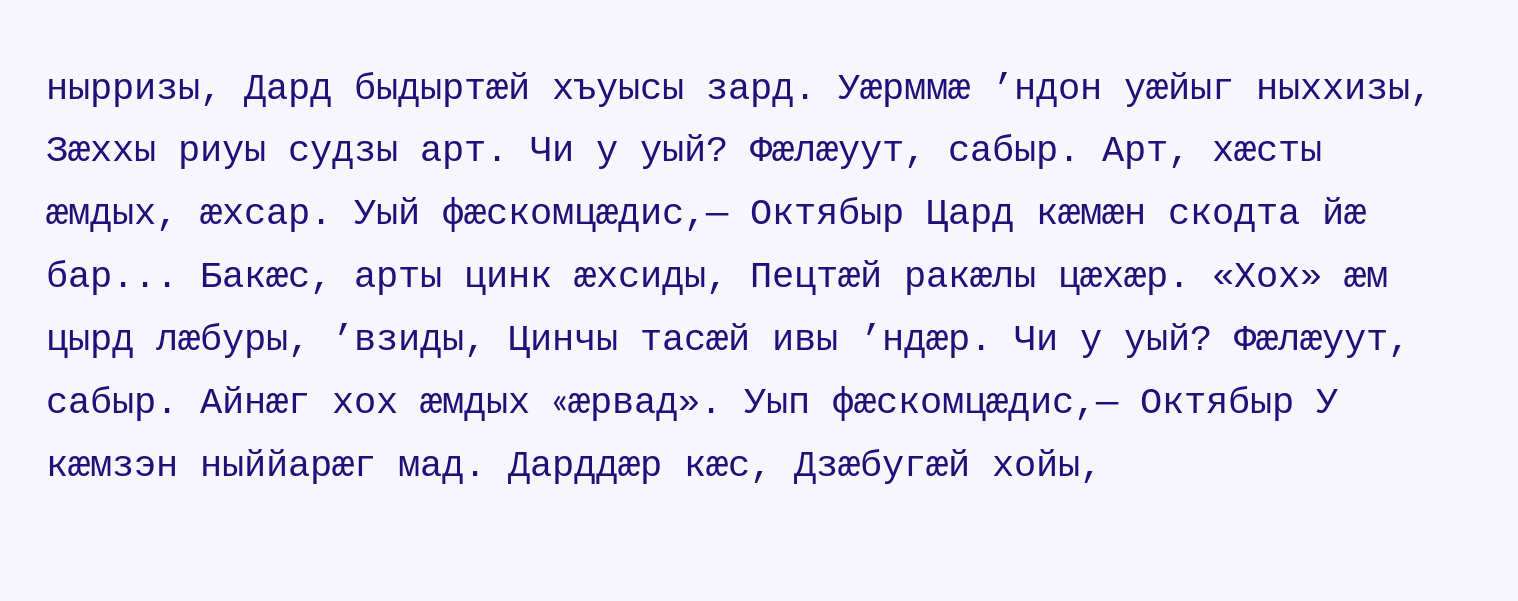нырризы, Дард быдыртæй хъуысы зард. Уæрммæ ’ндон уæйыг ныххизы, Зæххы риуы судзы арт. Чи у уый? Фæлæуут, сабыр. Арт, хæсты æмдых, æхсар. Уый фæскомцæдис,— Октябыр Цард кæмæн скодта йæ бар... Бакæс, арты цинк æхсиды, Пецтæй ракæлы цæхæр. «Хох» æм цырд лæбуры, ’взиды, Цинчы тасæй ивы ’ндæр. Чи у уый? Фæлæуут, сабыр. Айнæг хох æмдых «æрвад». Уып фæскомцæдис,— Октябыр У кæмзэн ныййарæг мад. Дарддæр кæс, Дзæбугæй хойы,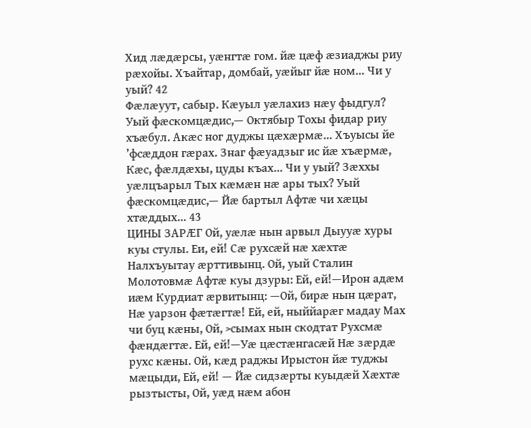Хид лæдæрсы, уæнгтæ гом. йæ цæф æзиаджы риу рæхойы. Хъайтар, домбай, уæйыг йæ ном... Чи у уый? 42
Фæлæуут, сабыр. Кæуыл уæлахиз нæу фыдгул? Уый фæскомцæдис,— Октябыр Тохы фидар риу хъæбул. Акæс ног дуджы цæхæрмæ... Хъуысы йе ’фсæддон гæрах. Знаг фæуадзыг ис йæ хъæрмæ, Кæс, фæлдæхы, цуды къах... Чи у уый? Зæххы уæлцъарыл Тых кæмæн нæ ары тых? Уый фæскомцæдис,— Йæ бартыл Афтæ чи хæцы хтæддых... 43
ЦИНЫ ЗАРÆГ Ой, уæлæ нын арвыл Дыууæ хуры куы стулы. Еи, ей! Сæ рухсæй нæ хæхтæ Налхъуытау æрттивынц. Ой, уый Сталин Молотовмæ Афтæ куы дзуры: Ей, ей!—Ирон адæм иæм Курдиат æрвитынц: —Ой, бирæ нын цæрат, Нæ уарзон фæтæгтæ! Ей, ей, ныййарæг мадау Мах чи буц кæны, Ой, >сымах нын скодтат Рухсмæ фæндæгтæ. Ей, ей!—Уæ цæстæнгасæй Нæ зæрдæ рухс кæны. Ой, кæд раджы Ирыстон йæ туджы мæцыди, Ей, ей! — Йæ сидзæрты куыдæй Хæхтæ рызтысты, Ой, уæд нæм абон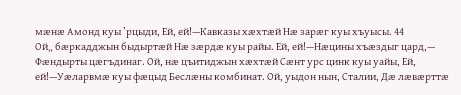мæнæ Амонд куы ’рцыди, Ей, ей!—Кавказы хæхтæй Нæ зарæг куы хъуысы. 44
Ой„ бæркадджын быдыртæй Нæ зæрдæ куы райы. Ей, ей!—Нæцины хъæздыг цард,— Фæндырты цæгъдинаг. Ой, нæ цъитиджын хæхтæй Сæнт урс цинк куы уайы, Ей, ей!—Уæларвмæ куы фæцыд Беслæны комбинат. Ой, уыдон нын, Сталии, Дæ лæвæрттæ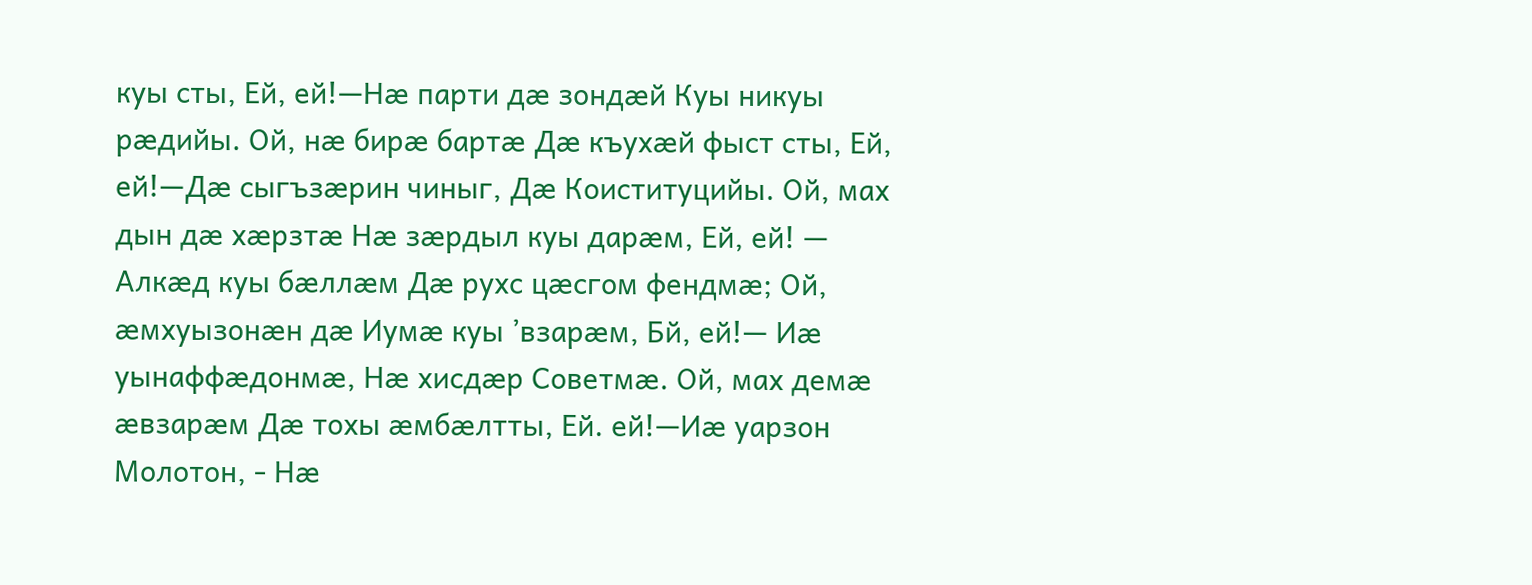куы сты, Ей, ей!—Нæ парти дæ зондæй Куы никуы рæдийы. Ой, нæ бирæ бартæ Дæ къухæй фыст сты, Ей, ей!—Дæ сыгъзæрин чиныг, Дæ Коиституцийы. Ой, мах дын дæ хæрзтæ Нæ зæрдыл куы дарæм, Ей, ей! — Алкæд куы бæллæм Дæ рухс цæсгом фендмæ; Ой, æмхуызонæн дæ Иумæ куы ’взарæм, Бй, ей!— Иæ уынаффæдонмæ, Нæ хисдæр Советмæ. Ой, мах демæ æвзарæм Дæ тохы æмбæлтты, Ей. ей!—Иæ уарзон Молотон, - Нæ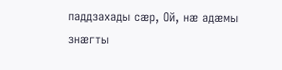паддзахады сæр, Ой, нæ адæмы знæгты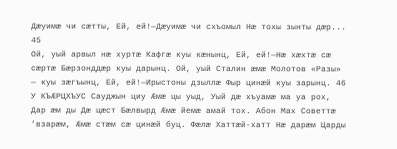Дæуимæ чи сæтты, Ей, ей!—Дæуимæ чи схъомыл Нæ тохы зынты дæр... 45
Ой, уый арвыл нæ хуртæ Кафгæ куы кæнынц, Ей, ей!—Нæ хæхтæ сæ сæртæ Бæрзонддæр куы дарынц. Ой, уый Сталин æмæ Молотов «Разы» — куы зæгъынц, Ей, ей!—Ирыстоны дзыллæ Фыр цинæй куы зарынц. 46
У КЪÆРЦХЪУС Сауджын циу Æмæ цы уыд, Уый дæ хъуамæ ма уа рох, Дар æм ды Дæ цæст Бæлвырд Æмæ йемæ амай тох. Абон Мах Советтæ ’взарæм, Æмæ стæм сæ цинæй буц. Фæлæ Хаттæй-хатт Нæ дарæм Царды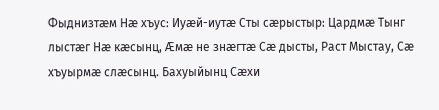Фыднизтæм Нæ хъус: Иуæй-иутæ Сты сæрыстыр: Цардмæ Тынг лыстæг Нæ кæсынц, Æмæ не знæгтæ Сæ дысты, Раст Мыстау, Сæ хъуырмæ слæсынц. Бахуыйынц Сæхи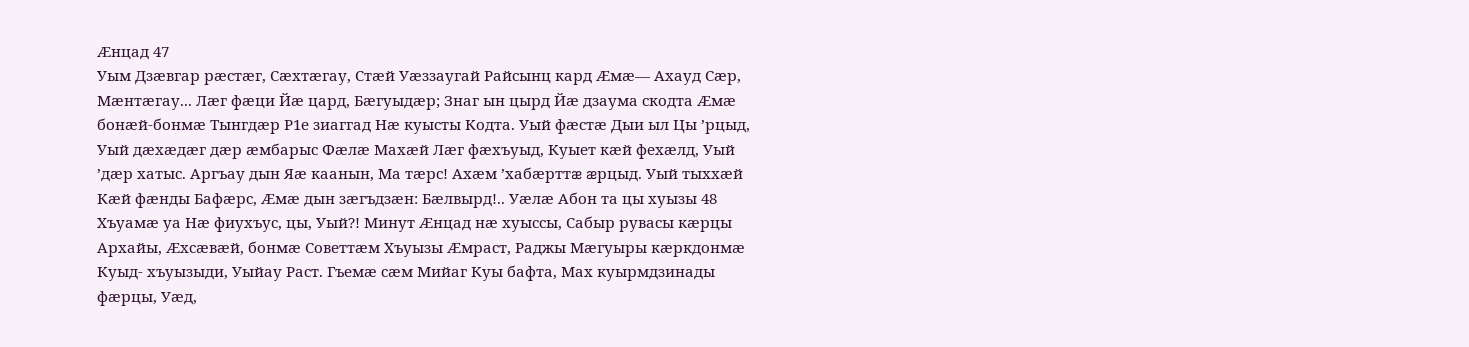Æнцад 47
Уым Дзæвгар рæстæг, Сæхтæгау, Стæй Уæззаугай Райсынц кард Æмæ— Ахауд Сæр, Мæнтæгау... Лæг фæци Йæ цард, Бæгуыдæр; Знаг ын цырд Йæ дзаума скодта Æмæ бонæй-бонмæ Тынгдæр Р1е зиаггад Нæ куысты Кодта. Уый фæстæ Дыи ыл Цы ’рцыд, Уый дæхæдæг дæр æмбарыс Фæлæ Махæй Лæг фæхъуыд, Куыет кæй фехæлд, Уый ’дæр хатыс. Аргъау дын Яæ каанын, Ма тæрс! Ахæм ’хабæрттæ æрцыд. Уый тыххæй Кæй фæнды Бафæрс, Æмæ дын зæгъдзæн: Бæлвырд!.. Уæлæ Абон та цы хуызы 48
Хъуамæ уа Нæ фиухъус, цы, Уый?! Минут Æнцад нæ хуыссы, Сабыр рувасы кæрцы Архайы, Æхсæвæй, бонмæ Советтæм Хъуызы Æмраст, Раджы Мæгуыры кæркдонмæ Куыд- хъуызыди, Уыйау Раст. Гъемæ сæм Мийаг Куы бафта, Мах куырмдзинады фæрцы, Уæд,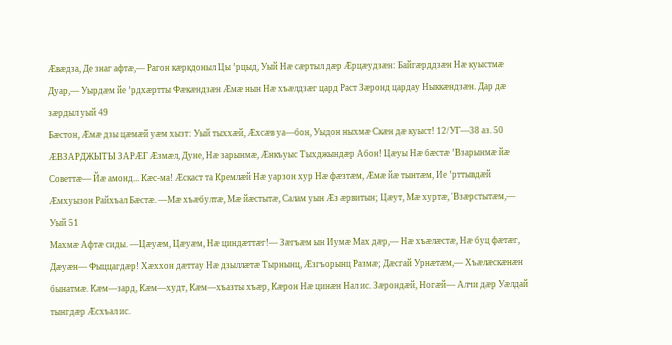Æвæдза, Де знаг афтæ,— Рагон кæркдоныл Цы ’рцыд, Уый Нæ сæртыл дæр Æрцæудзæн: Байгæрддзæн Нæ куыстмæ Дуар,— Уырдæм йе ’рдхæртты Фæкæндзæн Æмæ нын Нæ хъæлдзæг цард Раст Зæронд цардау Ныккæндзæн. Дар дæ зæрдыл уый 49
Бæстон, Æмæ дзы цæмæй уæм хызт: Уый тыххæй, Æхсæв уа—бон, Уыдон ныхмæ Скæн дæ куыст! 12/УГ—38 аз. 50
ÆВЗАРДЖЫТЫ ЗАРÆГ Æзмæл, Дуне, Нæ зарынмæ, Æнкъуыс Тыхджындæр Абон! Цæуы Нæ бæстæ ’Взарынмæ йæ Советтæ— Йæ амонд... Кæс-ма! Æскаст та Кремлæй Нæ уарзон хур Нæ фæзтæм, Æмæ йæ тынтæм, Ие ’рттывдæй Æмхуызон Райхъал Бæстæ. —Мæ хъæбултæ, Мæ йæстытæ, Салам уын Æз æрвитын; Цæут, Мæ хуртæ, 'Взæрстытæм,— Уый 51
Махмæ Афтæ сиды. —Цæуæм, Цæуæм, Нæ циндæттæг!— Зæгъæм ын Иумæ Мах дæр,— Нæ хъæлæстæ, Нæ буц фæтæг, Дæуæн— Фыццагдæр! Хæххон дæттау Нæ дзыллæтæ Тырнынц, Æзгъорынц Размæ; Дæсгай Урнæтæм,— Хъæлæскæнæн бынатмæ. Кæм—зард, Кæм—худт, Кæм—хъазты хъæр, Кæрон Нæ цинæн Нал ис. Зæрондæй, Ногæй— Алчи дæр Уæлдай тынгдæр Æсхъал ис.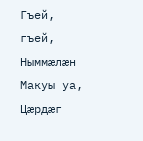Гъей, гъей, Ныммæлæн Макуы уа, Цæрдæг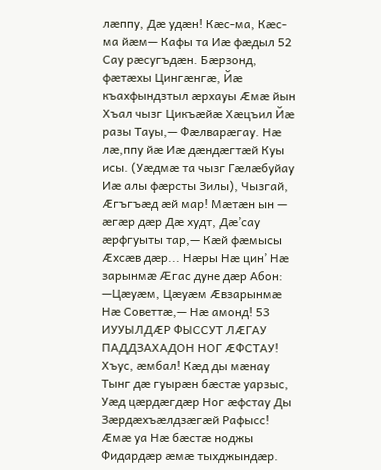лæппу, Дæ удæн! Кæс-ма, Кæс-ма йæм— Кафы та Иæ фæдыл 52
Сау рæсугъдæн. Бæрзонд, фæтæхы Цингæнгæ, Йæ къахфындзтыл æрхауы Æмæ йын Хъал чызг Цикъæйæ Хæцъил Йæ разы Тауы,— Фæлварæгау. Нæ лæ,ппу йæ Иæ дæндæгтæй Куы исы. (Уæдмæ та чызг Гæлæбуйау Иæ алы фæрсты Зилы), Чызгай, Æгъгъæд æй мар! Мæтæн ын — æгæр дæр Дæ худт, Дæ’сау æрфгуыты тар,— Кæй фæмысы Æхсæв дæр... Нæры Нæ цин’ Нæ зарынмæ Æгас дуне дæр Абон: —Цæуæм, Цæуæм Æвзарынмæ Нæ Советтæ,— Нæ амонд! 53
ИУУЫЛДÆР ФЫССУТ ЛÆГАУ ПАДДЗАХАДОН НОГ ÆФСТАУ! Хъус, æмбал! Кæд ды мæнау Тынг дæ гуырæн бæстæ уарзыс, Уæд цæрдæгдæр Ног æфстау Ды Зæрдæхъæлдзæгæй Рафысс! Æмæ уа Нæ бæстæ ноджы Фидардæр æмæ тыхджындæр.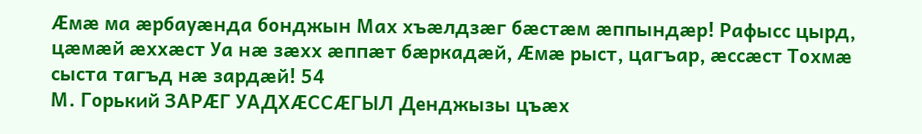Æмæ ма æрбауæнда бонджын Мах хъæлдзæг бæстæм æппындæр! Рафысс цырд, цæмæй æххæст Уа нæ зæхх æппæт бæркадæй, Æмæ рыст, цагъар, æссæст Тохмæ сыста тагъд нæ зардæй! 54
М. Горький ЗАРÆГ УАДХÆССÆГЫЛ Денджызы цъæх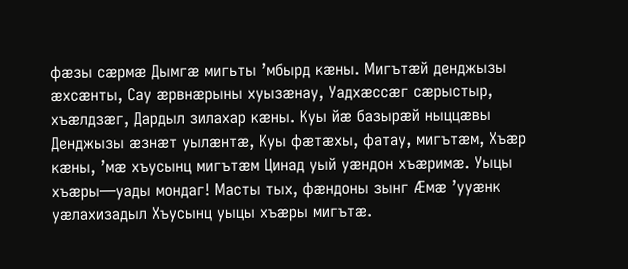фæзы сæрмæ Дымгæ мигьты ’мбырд кæны. Мигътæй денджызы æхсæнты, Сау æрвнæрыны хуызæнау, Уадхæссæг сæрыстыр, хъæлдзæг, Дардыл зилахар кæны. Куы йæ базырæй ныццæвы Денджызы æзнæт уылæнтæ, Куы фæтæхы, фатау, мигътæм, Хъæр кæны, ’мæ хъусынц мигътæм Цинад уый уæндон хъæримæ. Уыцы хъæры—уады мондаг! Масты тых, фæндоны зынг Æмæ ’ууæнк уæлахизадыл Хъусынц уыцы хъæры мигътæ.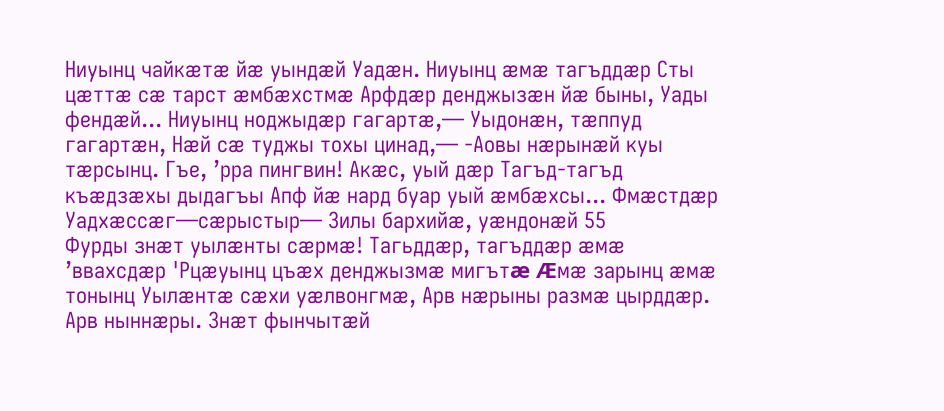Ниуынц чайкæтæ йæ уындæй Уадæн. Ниуынц æмæ тагъддæр Сты цæттæ сæ тарст æмбæхстмæ Арфдæр денджызæн йæ быны, Уады фендæй... Ниуынц ноджыдæр гагартæ,— Уыдонæн, тæппуд гагартæн, Нæй сæ туджы тохы цинад,— -Аовы нæрынæй куы тæрсынц. Гъе, ’рра пингвин! Акæс, уый дæр Тагъд-тагъд къæдзæхы дыдагъы Апф йæ нард буар уый æмбæхсы... Фмæстдæр Уадхæссæг—сæрыстыр— Зилы бархийæ, уæндонæй 55
Фурды знæт уылæнты сæрмæ! Тагьддæр, тагъддæр æмæ ’ввахсдæр 'Рцæуынц цъæх денджызмæ мигътæ Æмæ зарынц æмæ тонынц Уылæнтæ сæхи уæлвонгмæ, Арв нæрыны размæ цырддæр. Арв ныннæры. Знæт фынчытæй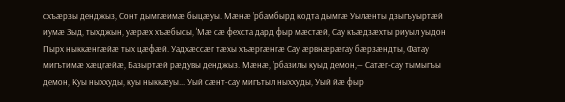схъæрзы денджыз, Сонт дымгæимæ быцæуы. Мæнæ ’рбамбырд кодта дымгæ Уылæнты дзыгъуыртæй иумæ Зыд, тыхджын, уæрæх хъæбысы, 'Мæ сæ фехста дард фыр мæстæй, Сау къæдзæхты риуыл уыдон Пырх ныккæнгæйæ тых цæфæй. Уадхæссæг тæхы хъæргæнгæ Сау æрвнæрæгау бæрзæндты, Фатау мигътимæ хæцгæйæ, Базыртæй рæдувы денджыз. Мæнæ, ’рбазилы куыд демон,— Сатæг-сау тымыгъы демон, Куы ныххуды, куы ныккæуы... Уый сæнт-сау мигътыл ныххуды, Уый йæ фыр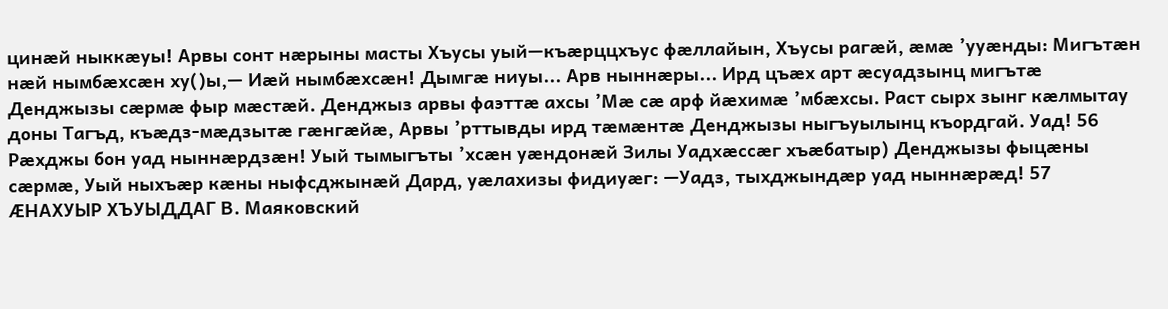цинæй ныккæуы! Арвы сонт нæрыны масты Хъусы уый—къæрццхъус фæллайын, Хъусы рагæй, æмæ ’ууæнды: Мигътæн нæй нымбæхсæн ху()ы,— Иæй нымбæхсæн! Дымгæ ниуы... Арв ныннæры... Ирд цъæх арт æсуадзынц мигътæ Денджызы сæрмæ фыр мæстæй. Денджыз арвы фаэттæ ахсы ’Мæ сæ арф йæхимæ ’мбæхсы. Раст сырх зынг кæлмытау доны Тагъд, къæдз-мæдзытæ гæнгæйæ, Арвы ’рттывды ирд тæмæнтæ Денджызы ныгъуылынц къордгай. Уад! 56
Рæхджы бон уад ныннæрдзæн! Уый тымыгъты ’хсæн уæндонæй Зилы Уадхæссæг хъæбатыр) Денджызы фыцæны сæрмæ, Уый ныхъæр кæны ныфсджынæй Дард, уæлахизы фидиуæг: —Уадз, тыхджындæр уад ныннæрæд! 57
ÆНАХУЫР ХЪУЫДДАГ В. Маяковский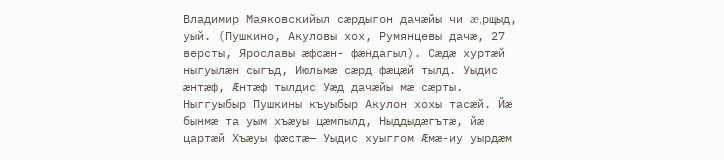Владимир Маяковскийыл сæрдыгон дачæйы чи æ,рщыд, уый. (Пушкино, Акуловы хох, Румянцевы дачæ, 27 версты, Ярославы æфсæн- фæндагыл). Сæдæ хуртæй ныгуылæн сыгъд, Июльмæ сæрд фæцæй тылд. Уыдис æнтæф, Æнтæф тылдис Уæд дачæйы мæ сæрты. Ныггуыбыр Пушкины къуыбыр Акулон хохы тасæй. Йæ бынмæ та уым хъæуы цæмпылд, Ныддыдæгътæ, йæ цартæй Хъæуы фæстæ— Уыдис хуыггом Æмæ-иу уырдæм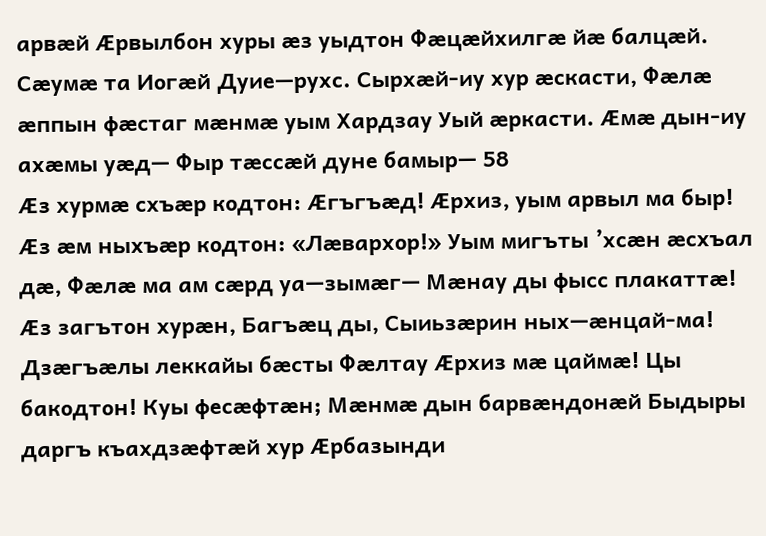арвæй Æрвылбон хуры æз уыдтон Фæцæйхилгæ йæ балцæй. Сæумæ та Иогæй Дуие—рухс. Сырхæй-иу хур æскасти, Фæлæ æппын фæстаг мæнмæ уым Хардзау Уый æркасти. Æмæ дын-иу ахæмы уæд— Фыр тæссæй дуне бамыр— 58
Æз хурмæ схъæр кодтон: Æгъгъæд! Æрхиз, уым арвыл ма быр! Æз æм ныхъæр кодтон: «Лæвархор!» Уым мигъты ’хсæн æсхъал дæ, Фæлæ ма ам сæрд уа—зымæг— Мæнау ды фысс плакаттæ! Æз загътон хурæн, Багъæц ды, Сыиьзæрин ных—æнцай-ма! Дзæгъæлы леккайы бæсты Фæлтау Æрхиз мæ цаймæ! Цы бакодтон! Куы фесæфтæн; Мæнмæ дын барвæндонæй Быдыры даргъ къахдзæфтæй хур Æрбазынди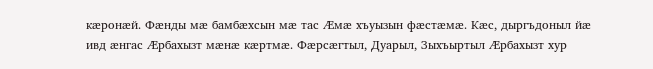кæронæй. Фæнды мæ бамбæхсын мæ тас Æмæ хъуызын фæстæмæ. Кæс, дыргъдоныл йæ ивд æнгас Æрбахызт мæнæ кæртмæ. Фæрсæгтыл, Дуарыл, Зыхъыртыл Æрбахызт хур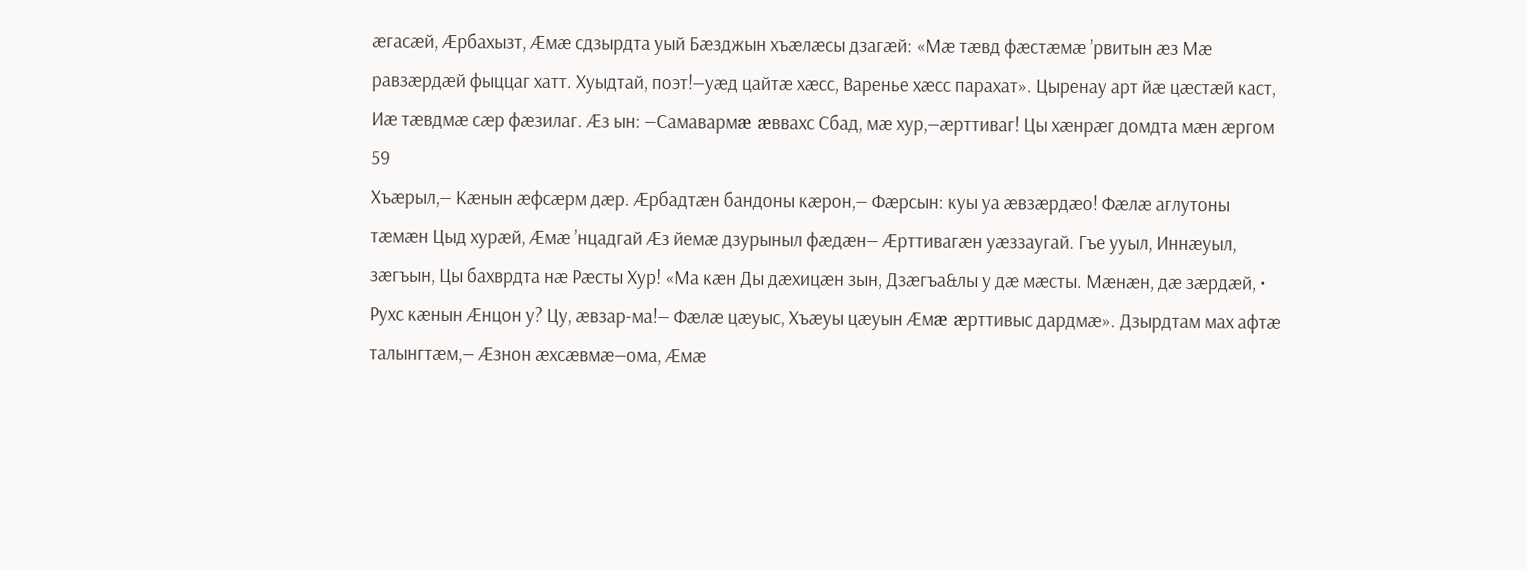æгасæй, Æрбахызт, Æмæ сдзырдта уый Бæзджын хъæлæсы дзагæй: «Мæ тæвд фæстæмæ ’рвитын æз Мæ равзæрдæй фыццаг хатт. Хуыдтай, поэт!—уæд цайтæ хæсс, Варенье хæсс парахат». Цыренау арт йæ цæстæй каст, Иæ тæвдмæ сæр фæзилаг. Æз ын: —Самавармæ æввахс Сбад, мæ хур,—æрттиваг! Цы хæнрæг домдта мæн æргом 59
Хъæрыл,— Кæнын æфсæрм дæр. Æрбадтæн бандоны кæрон,— Фæрсын: куы уа æвзæрдæо! Фæлæ аглутоны тæмæн Цыд хурæй, Æмæ ’нцадгай Æз йемæ дзурыныл фæдæн— Æрттивагæн уæззаугай. Гъе ууыл, Иннæуыл, зæгъын, Цы бахврдта нæ Рæсты Хур! «Ма кæн Ды дæхицæн зын, Дзæгъа&лы у дæ мæсты. Мæнæн, дæ зæрдæй, • Рухс кæнын Æнцон у? Цу, æвзар-ма!— Фæлæ цæуыс, Хъæуы цæуын Æмæ æрттивыс дардмæ». Дзырдтам мах афтæ талынгтæм,— Æзнон æхсæвмæ—ома, Æмæ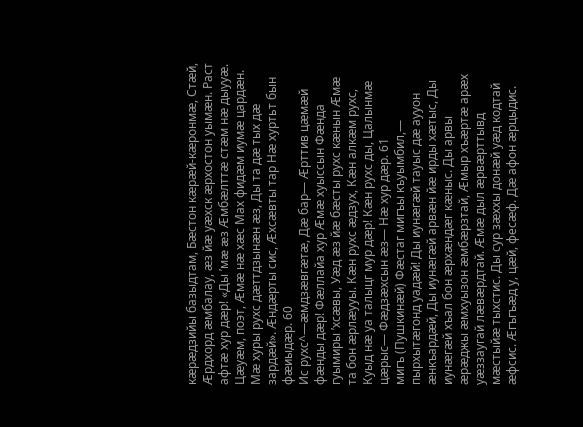кæрæдзийы базыдтам, Бæстон кæрæй-кæронмæ, Стæй, Æрдхорд æмбалау, æз йæ уæхск æрхостон уымæн. Раст афтæ хур дæр! «Ды ’мæ æз Æмбæлттæ стæм нæ дыууæ. Цæуæм, поэт, Æмæ нæ хæс Мах фидæм иумæ цардæн. Мæ хуры рухс дæттдзынæн æз, Ды та дæ тых дæ зардæй». Æндæрты сис, Æхсæвты тар Нæ хуртьт бын фæиыдæр. 60
Ис рухс^—æмдзæвгæтæ, Дæ бар— Æрттив цæмæй фæнды дæр! Фæллайа хур Æмæ хуыссын Фæнда гуымиры ’хсæвы, Уæд æз йæ бæсты рухс кæнын Æмæ та бон æрлæууы. Кæн рухс æдзух, Кæн алкæм рухс, Куыд нæ уа талыцг мур дæр! Кæн рухс ды, Цалынмæ цæрыс— Фæдзæхсын æз— Нæ хур дæр. 61
мигъ (Пушкинæй) Фæстаг мигъы къуымбил,— пырхытæгонд уадæй! Ды иунæгæй тауыс дæ аууон æнкъардæй, Ды иунæгæй арвæн йæ ирды хæтыс, Ды иунæгæй хъал бон æрхæндæг кæныс. Ды арвы æрæджы æмхуызон æмбæрзтай, Æмыр хъæртæ арæх уæззаугай лæвæрдтай. Æмæ дыл æрвæрттывд мæстыйæ тыхстис. Ды сур зæххы донæй уæд кодтай æфсис. Æгъгъæд у, цæй, фесæф. Дæ афон æрцыдис.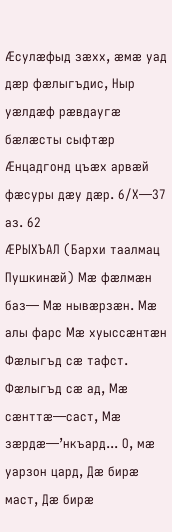Æсулæфыд зæхх, æмæ уад дæр фæлыгъдис, Ныр уæлдæф рæвдаугæ бæлæсты сыфтæр Æнцадгонд цъæх арвæй фæсуры дæу дæр. 6/Х—37 аз. 62
ÆРЫХЪАЛ (Бархи таалмац Пушкинæй) Мæ фæлмæн баз— Мæ нывæрзæн. Мæ алы фарс Мæ хуыссæнтæн Фæлыгъд сæ тафст. Фæлыгъд сæ ад, Мæ сæнттæ—саст, Мæ зæрдæ—’нкъард... О, мæ уарзон цард, Дæ бирæ маст, Дæ бирæ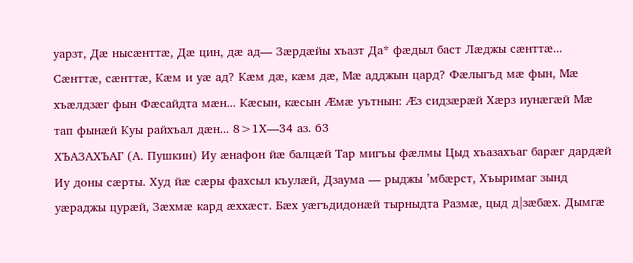уарзт, Дæ нысæнттæ, Дæ цин, дæ ад— Зæрдæйы хъазт Да* фæдыл баст Лæджы сæнттæ... Сæнттæ, сæнттæ, Кæм и уæ ад? Кæм дæ, кæм дæ, Мæ адджын цард? Фæлыгъд мæ фын, Мæ хъæлдзæг фын Фæсайдта мæн... Кæсын, кæсын Æмæ уътнын: Æз сидзæрæй Хæрз иунæгæй Мæ тап фынæй Куы райхъал дæн... 8>1Х—34 аз. 63
ХЪАЗАХЪАГ (А. Пушкин) Иу æнафон йæ балцæй Тар мигъы фæлмы Цыд хъазахъаг барæг дардæй Иу доны сæрты. Худ йæ сæры фахсыл къулæй, Дзаума — рыджы ’мбæрст, Хъыримаг зынд уæраджы цурæй, Зæхмæ кард æххæст. Бæх уæгъдидонæй тырныдта Размæ, цыд д|зæбæх. Дымгæ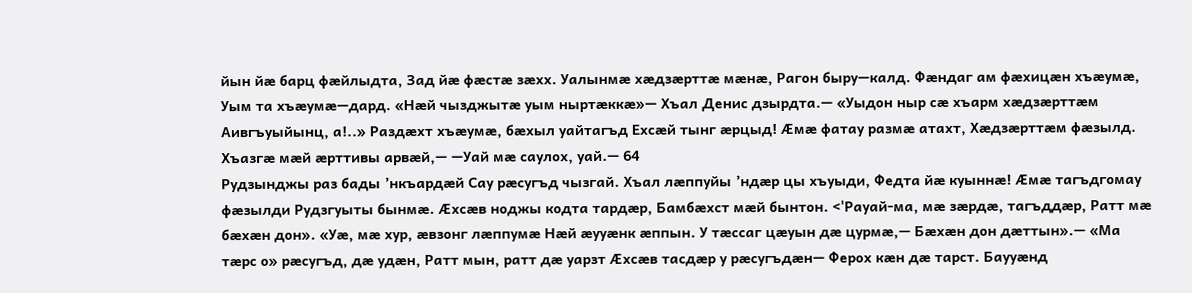йын йæ барц фæйлыдта, Зад йæ фæстæ зæхх. Уалынмæ хæдзæрттæ мæнæ, Рагон быру—калд. Фæндаг ам фæхицæн хъæумæ, Уым та хъæумæ—дард. «Нæй чызджытæ уым ныртæккæ»— Хъал Денис дзырдта.— «Уыдон ныр сæ хъарм хæдзæрттæм Аивгъуыйынц, а!..» Раздæхт хъæумæ, бæхыл уайтагъд Ехсæй тынг æрцыд! Æмæ фатау размæ атахт, Хæдзæрттæм фæзылд. Хъазгæ мæй æрттивы арвæй,— —Уай мæ саулох, уай.— 64
Рудзынджы раз бады ’нкъардæй Сау рæсугъд чызгай. Хъал лæппуйы ’ндæр цы хъуыди, Федта йæ куыннæ! Æмæ тагъдгомау фæзылди Рудзгуыты бынмæ. Æхсæв ноджы кодта тардæр, Бамбæхст мæй бынтон. <'Рауай-ма, мæ зæрдæ, тагъддæр, Ратт мæ бæхæн дон». «Уæ, мæ хур, æвзонг лæппумæ Нæй æууæнк æппын. У тæссаг цæуын дæ цурмæ,— Бæхæн дон дæттын».— «Ма тæрс о» рæсугъд, дæ удæн, Ратт мын, ратт дæ уарзт Æхсæв тасдæр у рæсугъдæн— Ферох кæн дæ тарст. Баууæнд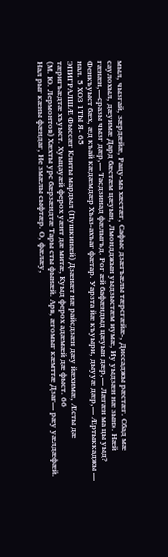мыл, чызгай, зæрдæйæ, Рацу-ма хæстæг, Сафыс дзæгъæлы тæрсгæйæ-, Диссаджы рæстæг. Сбад мæ саулохыл, дæуимæ Дард бæстæм цæуын, Лмондджын уыдзыстæм иумæ, Иу уыдзæн нæ зын». Нæй гæнæн,—сразы чызг дæр,— Тасдзинад фæлыгъд. Рог æй бафæндыд цæуын дæр,— Лæгæн ма цы уыд? Фенкъуыст бæх, æд къай кæдæмдæр Хъаз-ахъаг фæтар. Уарзта йæ къуыри, дыууæ дæр,— Æртыккаджы — нал. 5 ХОЗ 1ТЫ Я- 65
ЭПИГРАЛШÆ Фыссæг Клиты мардыл (Пушкинæй) Дзæнæт нæ райсдзæн дæу йæхимæ, Æсты дæ тæригъæдтæ хъуыст. Хуыцауæй ферох уæнт дæ митæ, Куыд ферох адæмæй дæ фыст. 66
(М. Ю. Лермонтов) Хæхты урс бæрзæндтæ Тары сты фынæй. Арв, æгомыг кæмттæ Дзаг— рæу уæлдæфæй. Нал рыг кæны фæндаг, Не змæлы сыфтæр. О, фæлæу,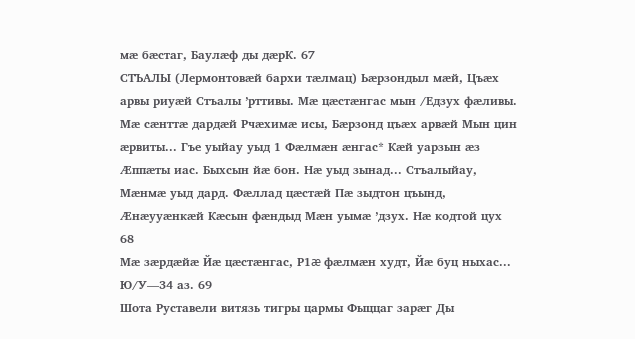мæ бæстаг, Баулæф ды дæрК. 67
СТЪАЛЫ (Лермонтовæй бархи тæлмац) Ьæрзондыл мæй, Цъæх арвы риуæй Стъалы ’рттивы. Мæ цæстæнгас мын /Едзух фæливы. Мæ сæнттæ дардæй Рчæхимæ исы, Бæрзонд цъæх арвæй Мын цин æрвиты... Гъе уыйау уыд 1 Фæлмæн æнгас* Кæй уарзын æз Æппæты иас. Быхсын йæ бон. Нæ уыд зынад... Стъалыйау, Мæнмæ уыд дард. Фæллад цæстæй Пæ зыдтон цъынд, Æнæууæнкæй Кæсын фæндыд Мæн уымæ ’дзух. Нæ кодтой цух 68
Мæ зæрдæйæ Йæ цæстæнгас, Р1æ фæлмæн худт, Йæ буц ныхас... Ю/У—34 аз. 69
Шота Руставели витязь тигры цармы Фыццаг зарæг Ды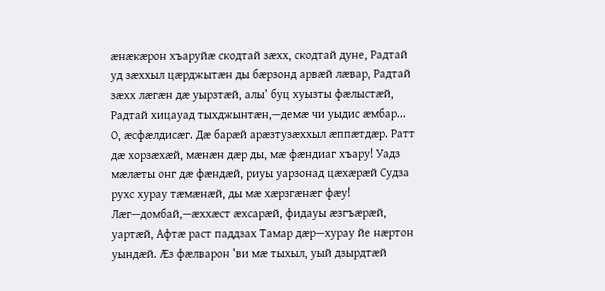æнæкæрон хъаруйæ скодтай зæхх, скодтай дуне, Радтай уд зæххыл цæрджытæн ды бæрзонд арвæй лæвар, Радтай зæхх лæгæн дæ уырзтæй, алы’ буц хуызты фæлыстæй, Радтай хицауад тыхджынтæн,—демæ чи уыдис æмбар... О, æсфæлдисæг. Дæ барæй арæзтузæххыл æппæтдæр. Ратт дæ хорзæхæй, мæнæн дæр ды, мæ фæндиаг хъару! Уадз мæлæты онг дæ фæндæй, риуы уарзонад цæхæрæй Судза рухс хурау тæмæнæй, ды мæ хæрзгæнæг фæу! Лæг—домбай,—æххæст æхсарæй, фидауы æзгъæрæй, уартæй, Афтæ раст паддзах Тамар дæр—хурау йе нæртон уындæй. Æз фæлварон ’ви мæ тыхыл, уый дзырдтæй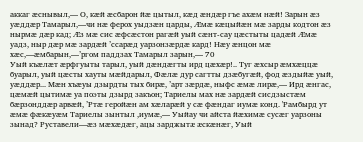аккаг æснывыл,— О, кæй æсбарон йæ цытыл, кæд æндæр гъе ахæм нæй! Зарын æз уæддæр Тамарыл,—чи нæ ферох уыдзæн царды, Æмæ кæцыйæн мæ зарды кодтон æз нырмæ дæр кад; Æз мæ сис æфсæстон рагæй уый сæнт-сау цæстыты цадæй Æмæ уадз, ныр дæр мæ зардæй ’ссарæд уарзонзæрдæ кард! Нæу æнцон мæ хæс,—æмбарын,—’ргом паддзах Тамарыл зарын,— 70
Уый къæлæт æрфгуыты тарыл, уый дæндæгты ирд цæхæр!.. Туг æхсыр æмхæццæ буарыл, уый цæсты хауты мæйдарыл, Фæлæ дур сагтты дзæбугæй, фод æздыйæ уый, уæддæр... Мæн хъæуы дзырдты тых бирæ, ’арт зæрдæ, ныфс æмæ лирæ,— Ирд æнгас, цæмæй цытимæ уа поэты дзырд закъон; Тариелы мах нæ зардæй сисдзыстæм бæрзонддæр арвæй, ’Ртæ геройæн ам хæларæй у сæ фæндаг иумæ конд. 'Рамбырд ут æмæ фæкæуæм Тариелы зынтыл ,иумæ,— Уыйау чи айста йæхимæ сусæг уарзоны зынад? Руставели—æз мæхæдæг, ацы зарджытæ æскæнæг, Уый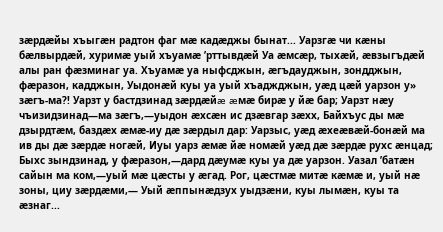зæрдæйы хъыгæн радтон фаг мæ кадæджы бынат... Уарзгæ чи кæны бæлвырдæй, хуримæ уый хъуамæ ’рттывдæй Уа æмсæр, тыхæй, æвзыгъдæй алы ран фæзминаг уа. Хъуамæ уа ныфсджын, æгъдауджын, зондджын, фæразон, кадджын, Уыдонæй куы уа уый хъаджджын, уæд цæй уарзон у» зæгъ-ма?! Уарзт у бастдзинад зæрдæйæ æмæ бирæ у йæ бар; Уарзт нæу чъизидзинад—ма зæгъ,—уыдон æхсæн ис дзæвгар зæхх, Байхъус ды мæ дзырдтæм, баздæх æмæ-иу дæ зæрдыл дар: Уарзыс, уæд æхеæвæй-бонæй ма ив ды дæ зæрдæ ногæй, Иуы уарз æмæ йæ номæй уæд дæ зæрдæ рухс æнцад; Быхс зындзинад, у фæразон,—дард дæумæ куы уа дæ уарзон. Уазал ’батæн сайын ма ком,—уый мæ цæсты у æгад. Рог, цæстмæ митæ кæмæ и, уый нæ зоны, циу зæрдæми,— Уый æппынæдзух уыдзæни, куы лымæн, куы та æзнаг...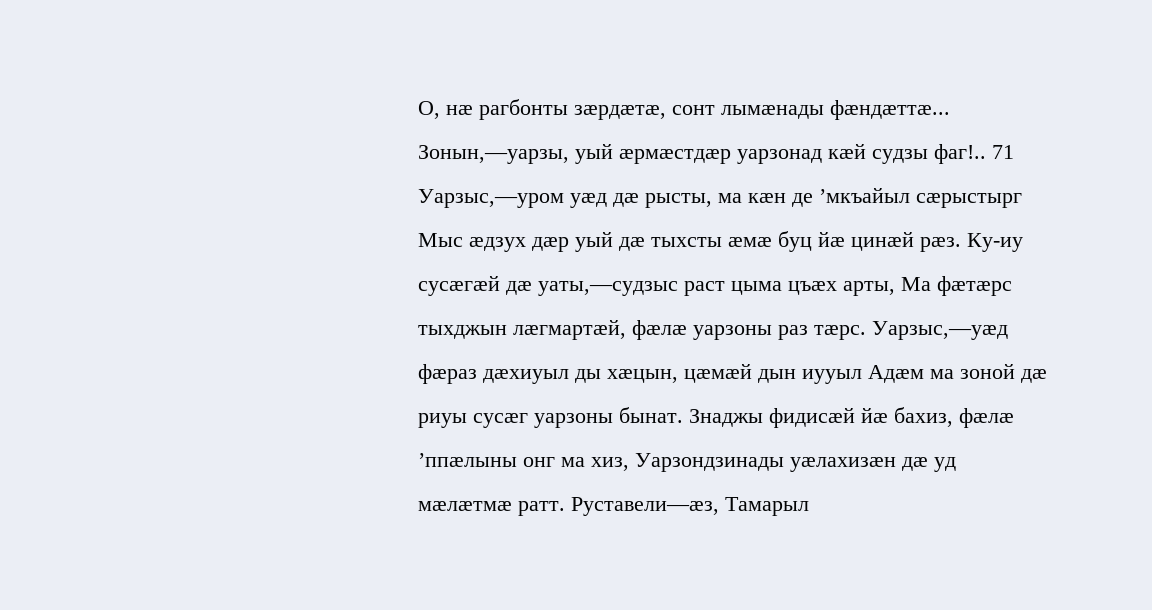О, нæ рагбонты зæрдæтæ, сонт лымæнады фæндæттæ... Зонын,—уарзы, уый æрмæстдæр уарзонад кæй судзы фаг!.. 71
Уарзыс,—уром уæд дæ рысты, ма кæн де ’мкъайыл сæрыстырг Мыс æдзух дæр уый дæ тыхсты æмæ буц йæ цинæй рæз. Ку-иу сусæгæй дæ уаты,—судзыс раст цыма цъæх арты, Ма фæтæрс тыхджын лæгмартæй, фæлæ уарзоны раз тæрс. Уарзыс,—уæд фæраз дæхиуыл ды хæцын, цæмæй дын иууыл Адæм ма зоной дæ риуы сусæг уарзоны бынат. Знаджы фидисæй йæ бахиз, фæлæ ’ппæлыны онг ма хиз, Уарзондзинады уæлахизæн дæ уд мæлæтмæ ратт. Руставели—æз, Тамарыл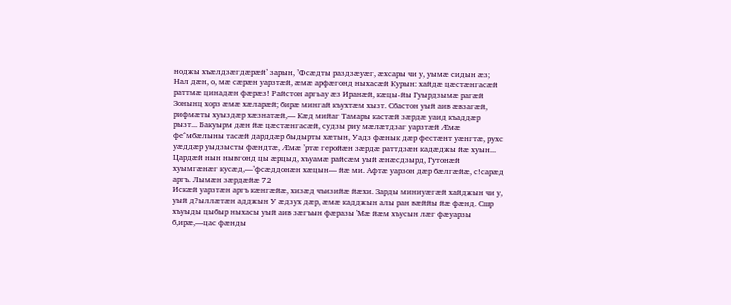ноджы хъæлдзæгдæрæй’ зарын, ’Фсæдты раздзæуæг, æхсары чи у, уымæ сидын æз; Нал дæн, о, мæ сæрæн уарзтæй, æмæ арфæгонд ныхасæй Курын: хайдæ цæстæнгасæй раттмæ цинадæн фæрæз! Райстон аргьау æз Иранæй, кæцы-йы Гуырдзымæ рагæй Зонынц хорз æмæ хæларæй; бирæ мингай къухтæм хызт. Сбастон уый аив æвзагæй, рифмæты хуыздæр хæзнатæй,— Кæд мийаг Тамары кастæй зæрдæ уаид къаддæр рызт... Бакуырм дæн йæ цæстæнгасæй, судзы риу мæлæтдзаг уарзтæй Æмæ фе^мбæлыны тасæй дарддæр быдырты хæтын, Уадз фæнык дæр фестæнт уæнгтæ, рухс уæддæр уыдзысты фæндтæ, Æмæ ’ртæ геройæн зæрдæ раттдзæн кадæджы йæ хуын... Цардæй нын нывгонд цы æрцыд, хъуамæ райсæм уый æнæсдзырд, Гутонæй хуымгæнæг кусæд,—’фсæддонæн хæцын— йæ ми. Афтæ уарзон дæр бæлгæйæ, с!сарæд аргъ. Лымæн зæрдæйæ 72
Искæй уарзтæн аргъ кæнгæйæ, хизæд чъизийæ йæхи. Зарды миниуæгæй хайджын чи у, уый д?ыллæтæн адджын У æдзух дæр, æмæ кадджын алы ран вæййы йæ фæнд. Сшр хъуыды цыбыр ныхасы уый аив зæгъын фæразы 'Мæ йæм хъусын лæг фæуарзы б,ирæ,—цас фæнды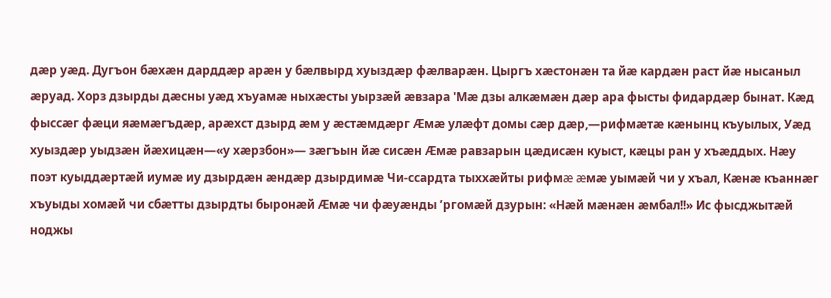дæр уæд. Дугъон бæхæн дарддæр арæн у бæлвырд хуыздæр фæлварæн. Цыргъ хæстонæн та йæ кардæн раст йæ нысаныл æруад. Хорз дзырды дæсны уæд хъуамæ ныхæсты уырзæй æвзара 'Мæ дзы алкæмæн дæр ара фысты фидардæр бынат. Кæд фыссæг фæци яæмæгъдæр, арæхст дзырд æм у æстæмдæрг Æмæ улæфт домы сæр дæр,—рифмæтæ кæнынц къуылых, Уæд хуыздæр уыдзæн йæхицæн—«у хæрзбон»— зæгъын йæ сисæн Æмæ равзарын цæдисæн куыст, кæцы ран у хъæддых. Нæу поэт куыддæртæй иумæ иу дзырдæн æндæр дзырдимæ Чи-ссардта тыххæйты рифмæ æмæ уымæй чи у хъал, Кæнæ къаннæг хъуыды хомæй чи сбæтты дзырдты быронæй Æмæ чи фæуæнды ’ргомæй дзурын: «Нæй мæнæн æмбал!!» Ис фысджытæй ноджы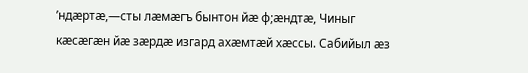’ндæртæ,—сты лæмæгъ бынтон йæ ф;æндтæ, Чиныг кæсæгæн йæ зæрдæ изгард ахæмтæй хæссы. Сабийыл æз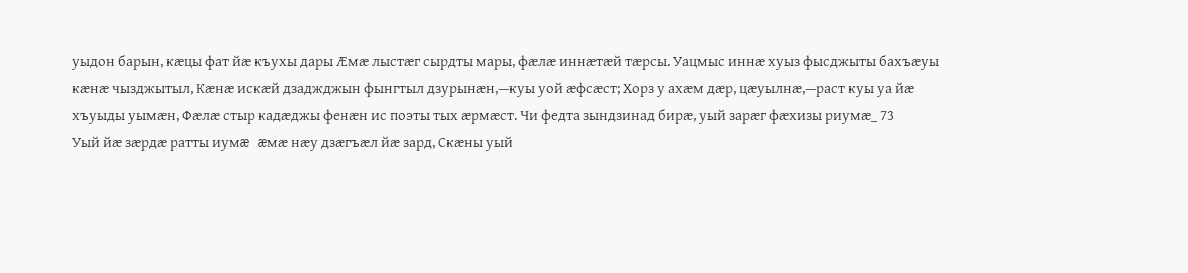уыдон барын, кæцы фат йæ къухы дары Æмæ лыстæг сырдты мары, фæлæ иннæтæй тæрсы. Уацмыс иннæ хуыз фысджыты бахъæуы кæнæ чызджытыл, Кæнæ искæй дзаджджын фынгтыл дзурынæн,—куы уой æфсæст; Хорз у ахæм дæр, цæуылнæ,—раст куы уа йæ хъуыды уымæн, Фæлæ стыр кадæджы фенæн ис поэты тых æрмæст. Чи федта зындзинад бирæ, уый зарæг фæхизы риумæ_ 73
Уый йæ зæрдæ ратты иумæ æмæ нæу дзæгъæл йæ зард, Скæны уый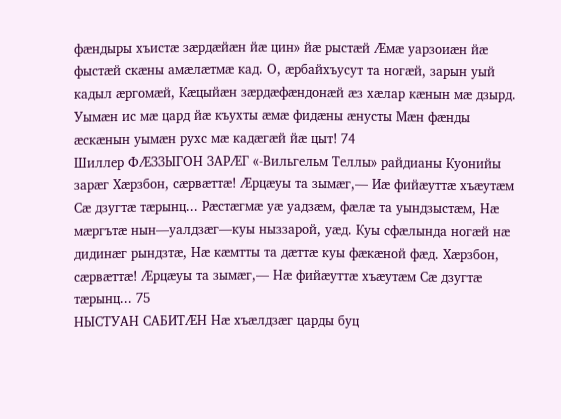фæндыры хъистæ зæрдæйæн йæ цин» йæ рыстæй Æмæ уарзоиæн йæ фыстæй скæны амæлæтмæ кад. О, æрбайхъусут та ногæй, зарын уый кадыл æргомæй, Кæцыйæн зæрдæфæндонæй æз хæлар кæнын мæ дзырд. Уымæн ис мæ цард йæ къухты æмæ фидæны æнусты Мæн фæнды æскæнын уымæн рухс мæ кадæгæй йæ цыт! 74
Шиллер ФÆЗЗЫГОН ЗАРÆГ «-Вильгельм Теллы» райдианы Куонийы зарæг Хæрзбон, сæрвæттæ! Æрцæуы та зымæг,— Иæ фийæуттæ хъæутæм Сæ дзугтæ тæрынц... Рæстæгмæ уæ уадзæм, фæлæ та уындзыстæм, Нæ мæргътæ нын—уалдзæг—куы ныззарой, уæд. Куы сфæлында ногæй нæ дидинæг рындзтæ, Нæ кæмтты та дæттæ куы фæкæной фæд. Хæрзбон, сæрвæттæ! Æрцæуы та зымæг,— Нæ фийæуттæ хъæутæм Сæ дзугтæ тæрынц... 75
НЫСТУАН САБИТÆН Нæ хъæлдзæг царды буц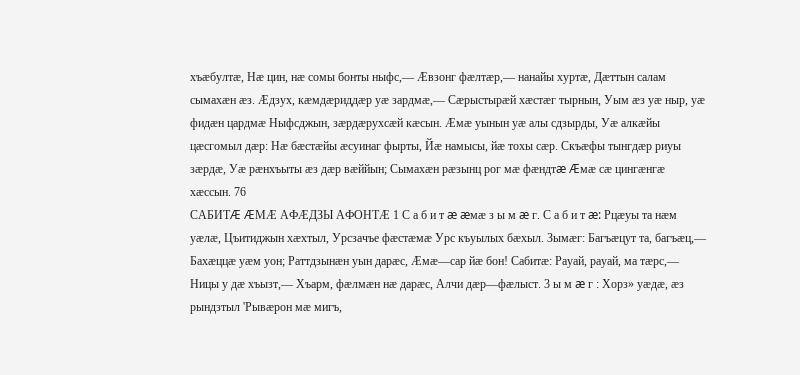хъæбултæ, Нæ цин, нæ сомы бонты ныфс,— Æвзонг фæлтæр,— нанайы хуртæ, Дæттын салам сымахæн æз. Æдзух, кæмдæриддæр уæ зардмæ,— Сæрыстырæй хæстæг тырнын, Уым æз уæ ныр, уæ фидæн цардмæ Ныфсджын, зæрдæрухсæй кæсын. Æмæ уынын уæ алы сдзырды, Уæ алкæйы цæсгомыл дæр: Нæ бæстæйы æсуинаг фырты, Йæ намысы, йæ тохы сæр. Скъæфы тынгдæр риуы зæрдæ, Уæ рæнхъыты æз дæр вæййын; Сымахæн рæзынц рог мæ фæндтæ Æмæ сæ цингæнгæ хæссын. 76
САБИТÆ ÆМÆ АФÆДЗЫ АФОНТÆ 1 С а б и т æ æмæ з ы м æ г. С а б и т æ: Рцæуы та нæм уæлæ, Цъитиджын хæхтыл, Урсзачъе фæстæмæ Урс къуылых бæхыл. Зымæг: Багъæцут та, багъæц,— Бахæццæ уæм уон; Раттдзынæн уын дарæс, Æмæ—сар йæ бон! Сабитæ: Рауай, рауай, ма тæрс,— Ницы у дæ хъызт,— Хъарм, фæлмæн нæ дарæс, Алчи дæр—фæлыст. 3 ы м æ г : Хорз» уæдæ, æз рындзтыл 'Рывæрон мæ мигъ,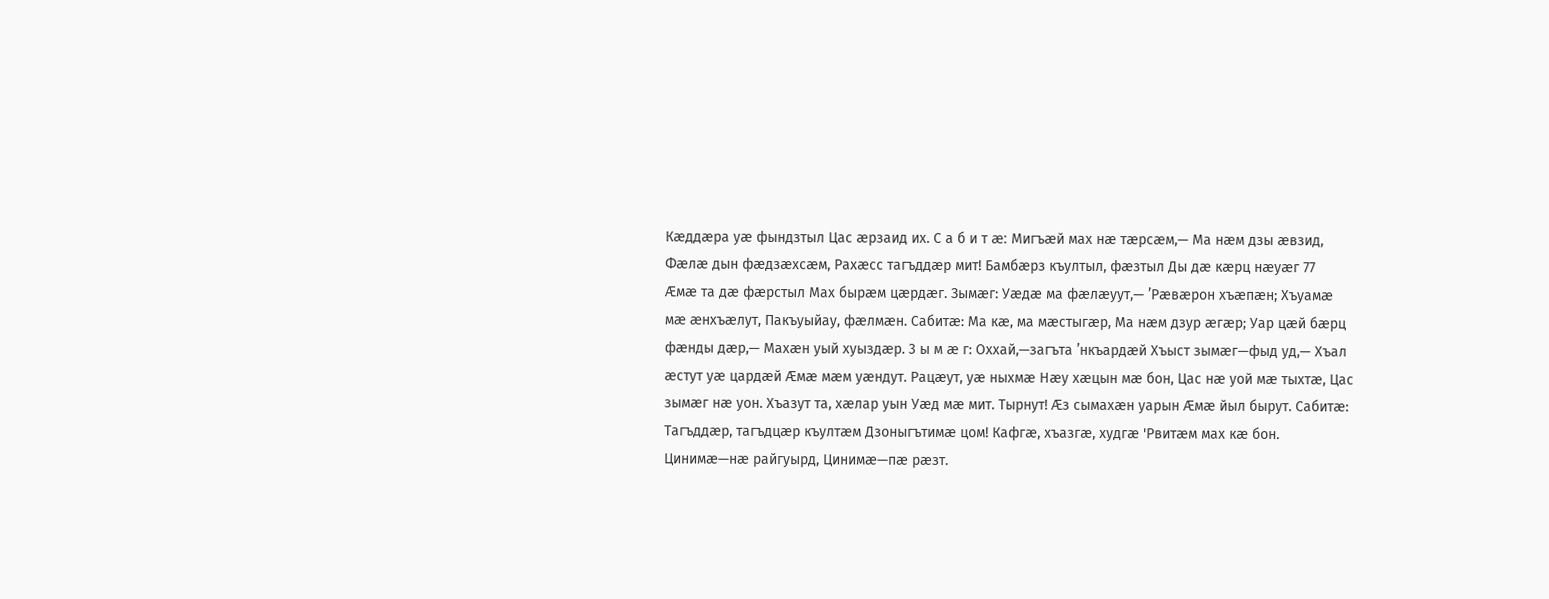Кæддæра уæ фындзтыл Цас æрзаид их. С а б и т æ: Мигъæй мах нæ тæрсæм,— Ма нæм дзы æвзид, Фæлæ дын фæдзæхсæм, Рахæсс тагъддæр мит! Бамбæрз къултыл, фæзтыл Ды дæ кæрц нæуæг 77
Æмæ та дæ фæрстыл Мах бырæм цæрдæг. Зымæг: Уæдæ ма фæлæуут,— ’Рæвæрон хъæпæн; Хъуамæ мæ æнхъæлут, Пакъуыйау, фæлмæн. Сабитæ: Ма кæ, ма мæстыгæр, Ма нæм дзур æгæр; Уар цæй бæрц фæнды дæр,— Махæн уый хуыздæр. 3 ы м æ г: Оххай,—загъта ’нкъардæй Хъыст зымæг—фыд уд,— Хъал æстут уæ цардæй Æмæ мæм уæндут. Рацæут, уæ ныхмæ Нæу хæцын мæ бон, Цас нæ уой мæ тыхтæ, Цас зымæг нæ уон. Хъазут та, хæлар уын Уæд мæ мит. Тырнут! Æз сымахæн уарын Æмæ йыл бырут. Сабитæ: Тагъддæр, тагъдцæр къултæм Дзоныгътимæ цом! Кафгæ, хъазгæ, худгæ 'Рвитæм мах кæ бон. Цинимæ—нæ райгуырд, Цинимæ—пæ рæзт.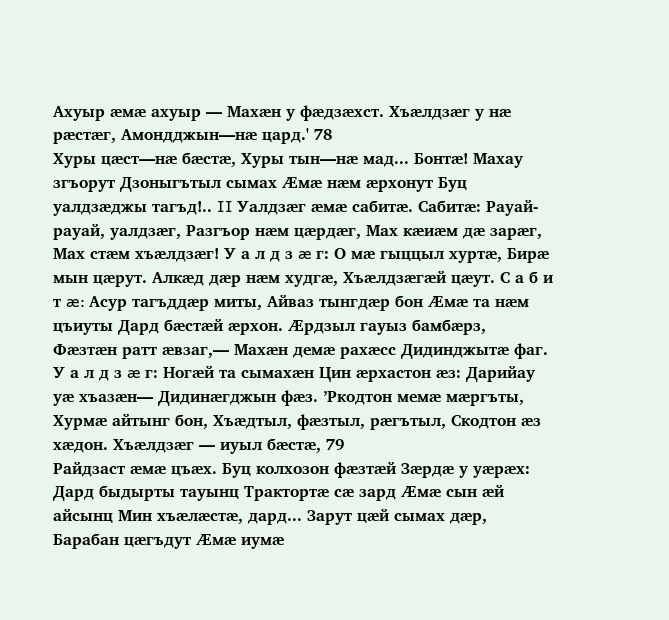Ахуыр æмæ ахуыр — Махæн у фæдзæхст. Хъæлдзæг у нæ рæстæг, Амондджын—нæ цард.' 78
Хуры цæст—нæ бæстæ, Хуры тын—нæ мад... Бонтæ! Махау згъорут Дзоныгътыл сымах Æмæ нæм æрхонут Буц уалдзæджы тагъд!.. II Уалдзæг æмæ сабитæ. Сабитæ: Рауай-рауай, уалдзæг, Разгъор нæм цæрдæг, Мах кæиæм дæ зарæг, Мах стæм хъæлдзæг! У а л д з æ г: О мæ гыццыл хуртæ, Бирæ мын цæрут. Алкæд дæр нæм худгæ, Хъæлдзæгæй цæут. С а б и т æ: Асур тагъддæр миты, Айваз тынгдæр бон Æмæ та нæм цъиуты Дард бæстæй æрхон. Æрдзыл гауыз бамбæрз, Фæзтæн ратт æвзаг,— Махæн демæ рахæсс Дидинджытæ фаг. У а л д з æ г: Ногæй та сымахæн Цин æрхастон æз: Дарийау уæ хъазæн— Дидинæгджын фæз. ’Ркодтон мемæ мæргъты, Хурмæ айтынг бон, Хъæдтыл, фæзтыл, рæгътыл, Скодтон æз хæдон. Хъæлдзæг — иуыл бæстæ, 79
Райдзаст æмæ цъæх. Буц колхозон фæзтæй Зæрдæ у уæрæх: Дард быдырты тауынц Трактортæ сæ зард Æмæ сын æй айсынц Мин хъæлæстæ, дард... Зарут цæй сымах дæр, Барабан цæгъдут Æмæ иумæ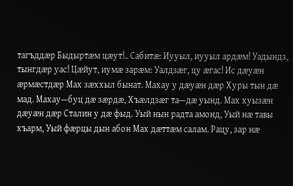тагъддæр Быдыртæм цæут!.. Сабитæ: Иууыл, иууыл ардæм! Уадындз, тынгдæр уас! Цæйут, иумæ зарæм: Уалдзæг, цу æгас! Ис дæуæн æрмæстдæр Мах зæххыл бынат. Махау у дæуæн дæр Хуры тын дæ мад. Махау—буц дæ зæрдæ, Хъæлдзæг та—дæ уынд. Мах хуызæн дæуæн дæр Сталин у дæ фыд. Уый нын радта амонд, Уый нæ тавы хъарм, Уый фæрцы дын абон Мах дæттæм салам. Рацу, зар нæ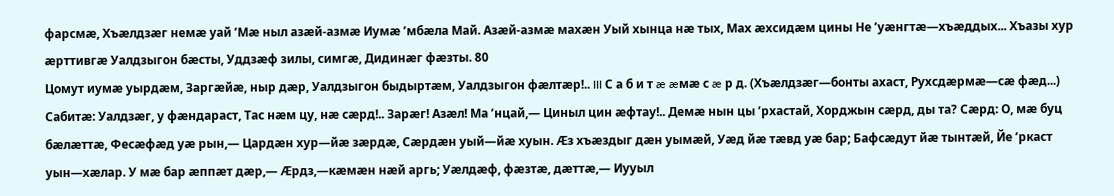фарсмæ, Хъæлдзæг немæ уай ’Мæ ныл азæй-азмæ Иумæ ’мбæла Май. Азæй-азмæ махæн Уый хынца нæ тых, Мах æхсидæм цины Не ’уæнгтæ—хъæддых... Хъазы хур æрттивгæ Уалдзыгон бæсты, Уддзæф зилы, симгæ, Дидинæг фæзты. 80
Цомут иумæ уырдæм, Заргæйæ, ныр дæр, Уалдзыгон быдыртæм, Уалдзыгон фæлтæр!.. III С а б и т æ æмæ с æ р д. (Хъæлдзæг—бонты ахаст, Рухсдæрмæ—сæ фæд...) Сабитæ: Уалдзæг, у фæндараст, Тас нæм цу, нæ сæрд!.. Зарæг! Азæл! Ма ’нцай,— Циныл цин æфтау!.. Демæ нын цы ’рхастай, Хорджын сæрд, ды та? Сæрд: О, мæ буц бæлæттæ, Фесæфæд уæ рын,— Цардæн хур—йæ зæрдæ, Сæрдæн уый—йæ хуын. Æз хъæздыг дæн уымæй, Уæд йæ тæвд уæ бар; Бафсæдут йæ тынтæй, Йе ’ркаст уын—хæлар. У мæ бар æппæт дæр,— Æрдз,—кæмæн нæй аргь; Уæлдæф, фæзтæ, дæттæ,— Иууыл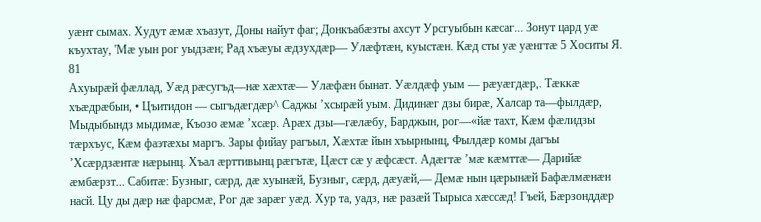уæнт сымах. Худут æмæ хъазут, Доны найут фаг; Донкъабæзты ахсут Урсгуыбын кæсаг... Зонут цард уæ къухтау, 'Мæ уын рог уыдзæн; Рад хъæуы æдзухдæр— Улæфтæн, куыстæн. Кæд сты уæ уæнгтæ 5 Хоситы Я. 81
Ахуырæй фæллад, Уæд рæсугъд—нæ хæхтæ— Улæфæн бынат. Уæлдæф уым — рæуæгдæр,. Тæккæ хъæдрæбын, • Цъитидон — сыгъдæгдæр^ Саджы ’хсырæй уым. Дидинæг дзы бирæ, Халсар та—фылдæр, Мыдыбындз мыдимæ, Къозо æмæ ’хсæр. Арæх дзы—гæлæбу, Барджын, рог—«йæ тахт, Кæм фæлидзы тæрхъус, Кæм фаэтæхы маргъ. Зары фийау рагъыл, Хæхтæ йын хъырнынц, Фылдæр комы дагъы ’Хсæрдзæнтæ нæрынц. Хъал æрттивынц рæгътæ, Цæст сæ у æфсæст. Адæгтæ ’мæ кæмттæ— Дарийæ æмбæрзт... Сабитæ: Бузныг, сæрд, дæ хуынæй, Бузныг, сæрд, дæуæй,— Демæ нын цæрынæй Бафæлмæнæн насй. Цу ды дæр нæ фарсмæ, Рог дæ зарæг уæд. Хур та, уадз, нæ разæй Тырыса хæссæд! Гъей, Бæрзонддæр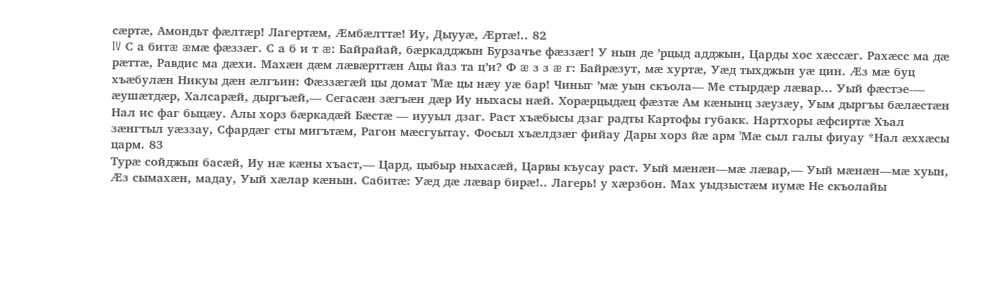сæртæ, Амондьт фæлтæр! Лагертæм, Æмбæлттæ! Иу, Дыууæ, Æртæ!.. 82
IV С а битæ æмæ фæззæг. С а б и т æ: Байрайай, бæркадджын Бурзачъе фæззæг! У нын де ’рцыд адджын, Царды хос хæссæг. Рахæсс ма дæ рæттæ, Равдис ма дæхи. Махæн дæм лæвæрттæн Ацы йаз та ц’и? Ф æ з з æ г: Байрæзут, мæ хуртæ, Уæд тыхджын уæ цин. Æз мæ буц хъæбулæн Никуы дæн æлгъин: Фæззæгæй цы домат 'Мæ цы нæу уæ бар! Чиныг ’мæ уын скъола— Ме стырдæр лæвар... Уый фæстэе-— æушæтдæр, Халсарæй, дыргъæй,— Сегасæн зæгъæн дæр Иу ныхасы нæй. Хорæрцыдæц фæзтæ Ам кæнынц зæузæу, Уым дыргъы бæлæстæн Нал ис фаг быцæу. Алы хорз бæркадæй Бæстæ — иууыл дзаг. Раст хъæбысы дзаг радты Картофы губакк. Нартхоры æфсиртæ Хъал зæнгтыл уæззау, Сфардæг сты мигътæм, Рагон мæсгуытау. Фосыл хъæлдзæг фийау Дары хорз йæ арм 'Мæ сыл галы фиуау *Нал æххæсы царм. 83
Турæ сойджын басæй, Иу нæ кæны хъаст,— Цард, цыбыр ныхасæй, Царвы къусау раст. Уый мæнæн—мæ лæвар,— Уый мæнæн—мæ хуын, Æз сымахæн, мадау, Уый хæлар кæнын. Сабитæ: Уæд дæ лæвар бирæ!.. Лагерь! у хæрзбон. Мах уыдзыстæм иумæ Не скъолайы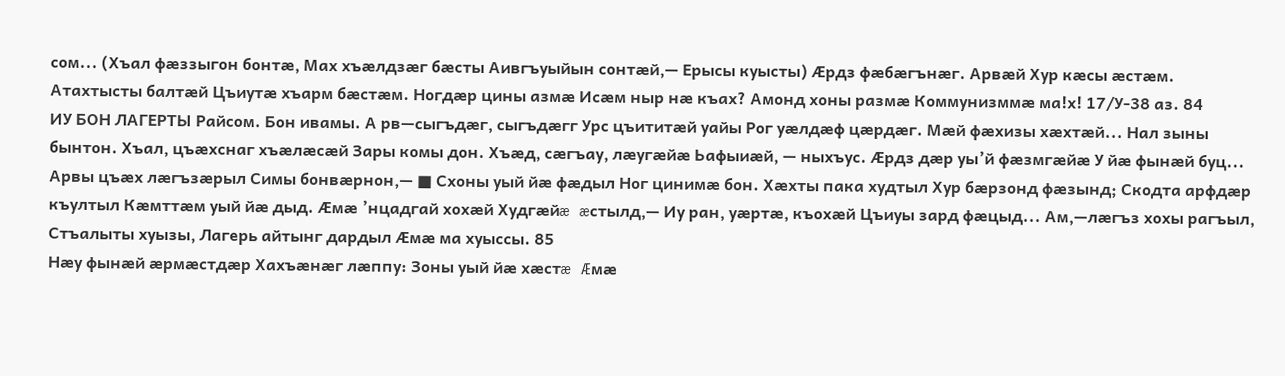сом... (Хъал фæззыгон бонтæ, Мах хъæлдзæг бæсты Аивгъуыйын сонтæй,— Ерысы куысты) Æрдз фæбæгънæг. Арвæй Хур кæсы æстæм. Атахтысты балтæй Цъиутæ хъарм бæстæм. Ногдæр цины азмæ Исæм ныр нæ къах? Амонд хоны размæ Коммунизммæ ма!х! 17/У-38 аз. 84
ИУ БОН ЛАГЕРТЫ Райсом. Бон ивамы. А рв—сыгъдæг, сыгъдæгг Урс цъититæй уайы Рог уæлдæф цæрдæг. Мæй фæхизы хæхтæй... Нал зыны бынтон. Хъал, цъæхснаг хъæлæсæй Зары комы дон. Хъæд, сæгъау, лæугæйæ Ьафыиæй, — ныхъус. Æрдз дæр уы’й фæзмгæйæ У йæ фынæй буц... Арвы цъæх лæгъзæрыл Симы бонвæрнон,— ■ Схоны уый йæ фæдыл Ног цинимæ бон. Хæхты пака худтыл Хур бæрзонд фæзынд; Скодта арфдæр къултыл Кæмттæм уый йæ дыд. Æмæ ’нцадгай хохæй Худгæйæ æстылд,— Иу ран, уæртæ, къохæй Цъиуы зард фæцыд... Ам,—лæгъз хохы рагъыл, Стъалыты хуызы, Лагерь айтынг дардыл Æмæ ма хуыссы. 85
Нæу фынæй æрмæстдæр Хахъæнæг лæппу: Зоны уый йæ хæстæ Æмæ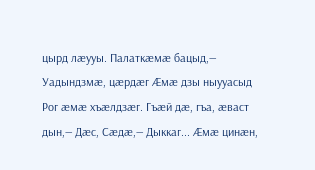цырд лæууы. Палаткæмæ бацыд,— Уадындзмæ, цæрдæг Æмæ дзы ныууасыд Рог æмæ хъæлдзæг. Гъæй дæ, гъа, æваст дын,— Дæс, Сæдæ,— Дыккаг... Æмæ цинæн,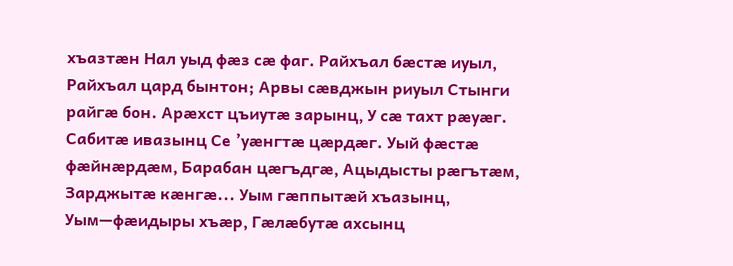хъазтæн Нал уыд фæз сæ фаг. Райхъал бæстæ иуыл, Райхъал цард бынтон; Арвы сæвджын риуыл Стынги райгæ бон. Арæхст цъиутæ зарынц, У сæ тахт рæуæг. Сабитæ ивазынц Се ’уæнгтæ цæрдæг. Уый фæстæ фæйнæрдæм, Барабан цæгъдгæ, Ацыдысты рæгътæм, Зарджытæ кæнгæ... Уым гæппытæй хъазынц, Уым—фæидыры хъæр, Гæлæбутæ ахсынц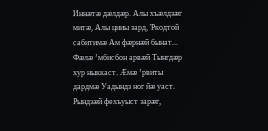Иннæтæ дæлдæр. Алы хъæлдзæг митæ, Алы цииы зард, 'Ркодтой сабитимæ Ам фæрнæй бынат... Фæлæ ’мбисбон арвæй Тынгдæр хур ныккаст. Æмæ ’рвиты дардмæ Уадындз ног йæ уаст. Рындзæй фехъуыст зарæг,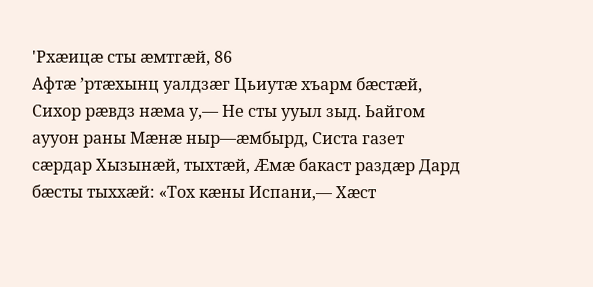'Рхæицæ сты æмтгæй, 86
Афтæ ’ртæхынц уалдзæг Цьиутæ хъарм бæстæй, Сихор рæвдз нæма у,— Не сты ууыл зыд. Ьайгом аууон раны Мæнæ ныр—æмбырд, Систа газет сæрдар Хызынæй, тыхтæй, Æмæ бакаст раздæр Дард бæсты тыххæй: «Тох кæны Испани,— Хæст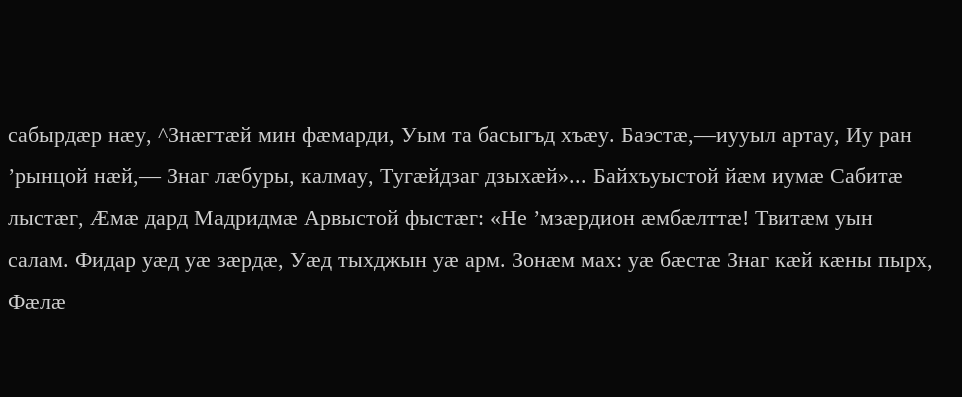сабырдæр нæу, ^Знæгтæй мин фæмарди, Уым та басыгъд хъæу. Баэстæ,—иууыл артау, Иу ран ’рынцой нæй,— Знаг лæбуры, калмау, Тугæйдзаг дзыхæй»... Байхъуыстой йæм иумæ Сабитæ лыстæг, Æмæ дард Мадридмæ Арвыстой фыстæг: «Не ’мзæрдион æмбæлттæ! Твитæм уын салам. Фидар уæд уæ зæрдæ, Уæд тыхджын уæ арм. Зонæм мах: уæ бæстæ Знаг кæй кæны пырх, Фæлæ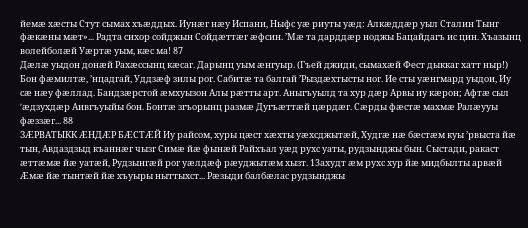йемæ хæсты Стут сымах хъæддых. Иунæг нæу Испани, Ныфс уæ риуты уæд: Алкæддæр уыл Сталин Тынг фæкæны мæт»... Радта сихор сойджын Сойдæттæг æфсин. ’Мæ та дарддæр ноджы Бацайдагъ ис цин. Хъазынц волейболæй Уæртæ уым, кæс ма! 87
Дæлæ уыдон донæй Рахæссынц кæсаг. Дарынц уым æнгуыр. (Гъей джиди, сымахæй Фест дыккаг хатт ныр!) Бон фæмилтæ, ’нцадгай, Уддзæф зилы рог. Сабитæ та балгай ’Рыздæхтысты ног. Ие сты уæнгмард уыдои, Иу сæ нæу фæллад. Бандзæрстой æмхуызон Алы рæтты арт. Аныгъуылд та хур дæр Арвы иу кæрон; Афтæ сыл ’æдзухдæр Аивгъуыйы бон. Бонтæ згъорынц размæ Дугъæттæй цæрдæг. Сæрды фæстæ махмæ Ралæууы фæззæг... 88
ЗÆРВАТЫКК ÆНДÆР БÆСТÆЙ Иу райсом, хуры цæст хæхты уæхсджытæй, Худгæ нæ бæстæм куы ’рвыста йæ тын, Авдаздзыд къаннæг чызг Симæ йæ фынæй Райхъал уæд рухс уаты, рудзынджы бын. Сыстади, ракаст æттæмæ йæ уатæй, Рудзынгæй рог уæлдæф рæуджытæм хызт. 13ахудт æм рухс хур йæ мидбылты арвæй Æмæ йæ тынтæй йæ хъуыры ныттыхст... Рæзыди балбæлас рудзынджы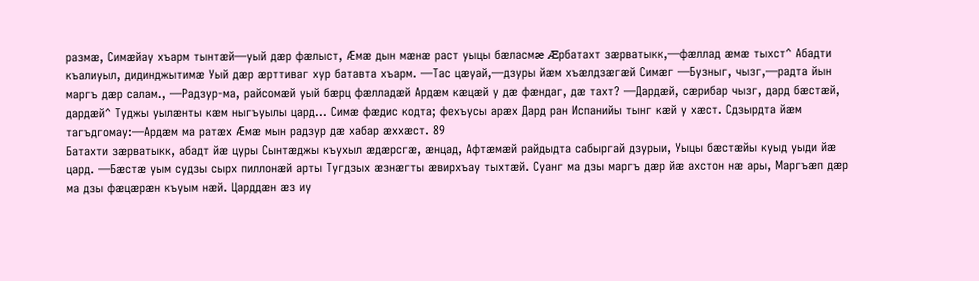размæ, Симæйау хъарм тынтæй—уый дæр фæлыст, Æмæ дын мæнæ раст уыцы бæласмæ Æрбатахт зæрватыкк,—фæллад æмæ тыхст^ Абадти къалиуыл, дидинджытимæ Уый дæр æрттиваг хур батавта хъарм. —Тас цæуай,—дзуры йæм хъæлдзæгæй Симæг —Бузныг, чызг,—радта йын маргъ дæр салам., —Радзур-ма, райсомæй уый бæрц фæлладæй Ардæм кæцæй у дæ фæндаг, дæ тахт? —Дардæй, сæрибар чызг, дард бæстæй, дардæй^ Туджы уылæнты кæм ныгъуылы цард... Симæ фæдис кодта; фехъусы арæх Дард ран Испанийы тынг кæй у хæст. Сдзырдта йæм тагъдгомау:—Ардæм ма ратæх Æмæ мын радзур дæ хабар æххæст. 89
Батахти зæрватыкк, абадт йæ цуры Сынтæджы къухыл æдæрсгæ, æнцад, Афтæмæй райдыдта сабыргай дзурыи, Уыцы бæстæйы куыд уыди йæ цард. —Бæстæ уым судзы сырх пиллонæй арты Тугдзых æзнæгты æвирхъау тыхтæй. Суанг ма дзы маргъ дæр йæ ахстон нæ ары, Маргъæп дæр ма дзы фæцæрæн къуым нæй. Царддæн æз иу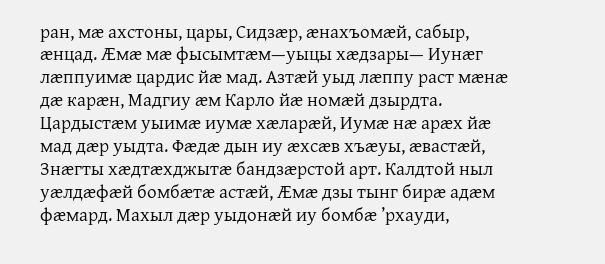ран, мæ ахстоны, цары, Сидзæр, æнахъомæй, сабыр, æнцад. Æмæ мæ фысымтæм—уыцы хæдзары— Иунæг лæппуимæ цардис йæ мад. Азтæй уыд лæппу раст мæнæ дæ карæн, Мадгиу æм Карло йæ номæй дзырдта. Цардыстæм уыимæ иумæ хæларæй, Иумæ нæ арæх йæ мад дæр уыдта. Фæдæ дын иу æхсæв хъæуы, æвастæй, Знæгты хæдтæхджытæ бандзæрстой арт. Калдтой ныл уæлдæфæй бомбæтæ астæй, Æмæ дзы тынг бирæ адæм фæмард. Махыл дæр уыдонæй иу бомбæ ’рхауди,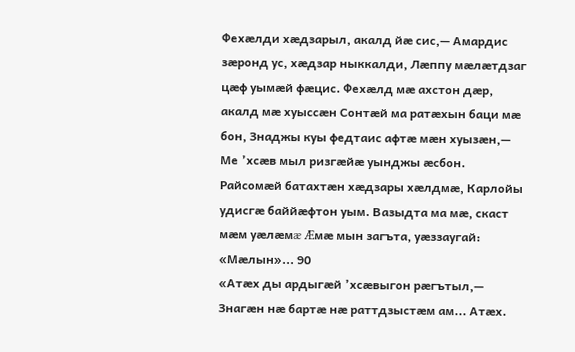Фехæлди хæдзарыл, акалд йæ сис,— Амардис зæронд ус, хæдзар ныккалди, Лæппу мæлæтдзаг цæф уымæй фæцис. Фехæлд мæ ахстон дæр, акалд мæ хуыссæн Сонтæй ма ратæхын баци мæ бон, Знаджы куы федтаис афтæ мæн хуызæн,— Ме ’хсæв мыл ризгæйæ уынджы æсбон. Райсомæй батахтæн хæдзары хæлдмæ, Карлойы удисгæ баййæфтон уым. Вазыдта ма мæ, скаст мæм уæлæмæ Æмæ мын загъта, уæззаугай: «Мæлын»... 90
«Атæх ды ардыгæй ’хсæвыгон рæгътыл,— Знагæн нæ бартæ нæ раттдзыстæм ам... Атæх.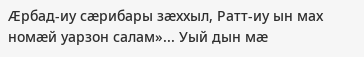Æрбад-иу сæрибары зæххыл, Ратт-иу ын мах номæй уарзон салам»... Уый дын мæ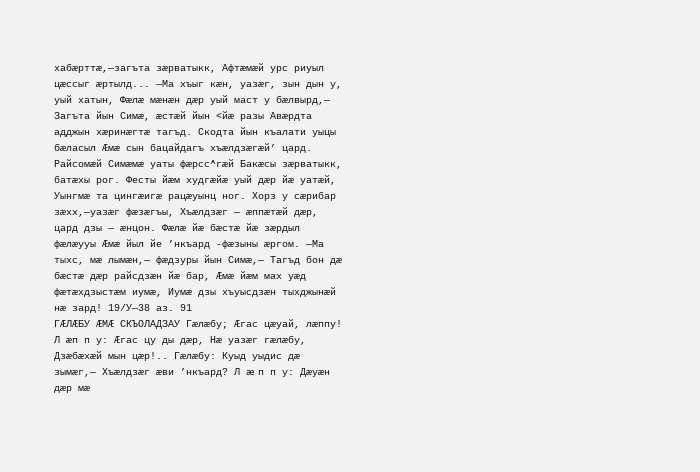хабæрттæ,—загъта зæрватыкк, Афтæмæй урс риуыл цæссыг æртылд... —Ма хъыг кæн, уазæг, зын дын у, уый хатын, Фæлæ мæнæн дæр уый маст у бæлвырд,— Загъта йын Симæ, æстæй йын <йæ разы Авæрдта адджын хæринæгтæ тагъд. Скодта йын къалати уыцы бæласыл Æмæ сын бацайдагъ хъæлдзæгæй’ цард. Райсомæй Симæмæ уаты фæрсс^гæй Бакæсы зæрватыкк, батæхы рог. Фесты йæм худгæйæ уый дæр йæ уатæй, Уынгмæ та цингæигæ рацæуынц ног. Хорз у сæрибар зæхх,—уазæг фæзæгъы, Хъæлдзæг — æппæтæй дæр, цард дзы — æнцон. Фæлæ йæ бæстæ йæ зæрдыл фæлæууы Æмæ йыл йе ’нкъард -фæзыны æргом. —Ма тыхс, мæ лымæн,— фæдзуры йын Симæ,— Тагъд бон дæ бæстæ дæр райсдзæн йæ бар, Æмæ йæм мах уæд фæтæхдзыстæм иумæ, Иумæ дзы хъуысдзæн тыхджынæй нæ зард! 19/У—38 аз. 91
ГÆЛÆБУ ÆМÆ СКЪОЛАДЗАУ Гæлæбу; Æгас цæуай, лæппу! Л æп п у: Æгас цу ды дæр, Нæ уазæг гæлæбу, Дзæбæхæй мын цæр!.. Гæлæбу: Куыд уыдис дæ зымæг,— Хъæлдзæг æви ’нкъард? Л æ п п у: Дæуæн дæр мæ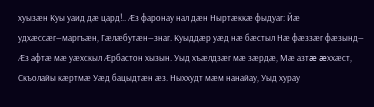хуызæн Куы уаид дæ цард!.. Æз фаронау нал дæн Ныртæккæ фыдуаг: Йæ удхæссæг—маргъæн, Гæлæбутæн—знаг. Куыддæр уæд нæ бæстыл Нæ фæззæг фæзынд— Æз афтæ мæ уæхскыл Æрбастон хызын. Уыд хъæлдзæг мæ зæрдæ, Мæ азтæ æххæст, Скъолайы кæртмæ Уæд бацыдтæн æз. Ныххудт мæм нанайау, Уыд хурау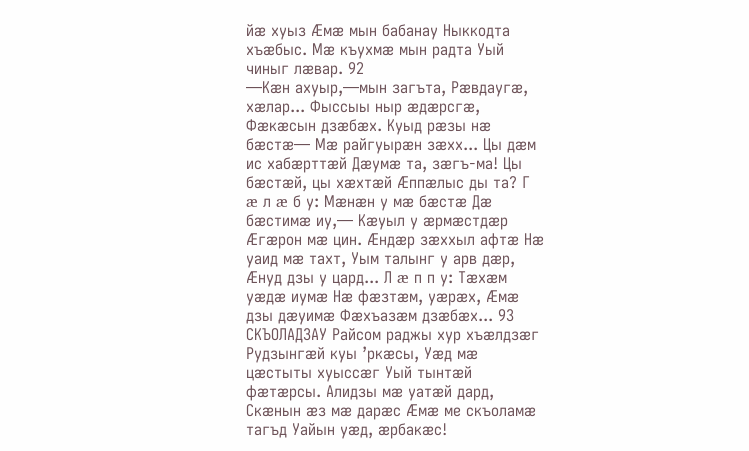йæ хуыз Æмæ мын бабанау Ныккодта хъæбыс. Мæ къухмæ мын радта Уый чиныг лæвар. 92
—Кæн ахуыр,—мын загъта, Рæвдаугæ, хæлар... Фыссыы ныр æдæрсгæ, Фæкæсын дзæбæх. Куыд рæзы нæ бæстæ— Мæ райгуырæн зæхх... Цы дæм ис хабæрттæй Дæумæ та, зæгъ-ма! Цы бæстæй, цы хæхтæй Æппæлыс ды та? Г æ л æ б у: Мæнæн у мæ бæстæ Дæ бæстимæ иу,— Кæуыл у æрмæстдæр Æгæрон мæ цин. Æндæр зæххыл афтæ Нæ уаид мæ тахт, Уым талынг у арв дæр, Æнуд дзы у цард... Л æ п п у: Тæхæм уæдæ иумæ Нæ фæзтæм, уæрæх, Æмæ дзы дæуимæ Фæхъазæм дзæбæх... 93
СКЪОЛАДЗАУ Райсом раджы хур хъæлдзæг Рудзынгæй куы ’ркæсы, Уæд мæ цæстыты хуыссæг Уый тынтæй фæтæрсы. Алидзы мæ уатæй дард, Скæнын æз мæ дарæс Æмæ ме скъоламæ тагъд Уайын уæд, æрбакæс!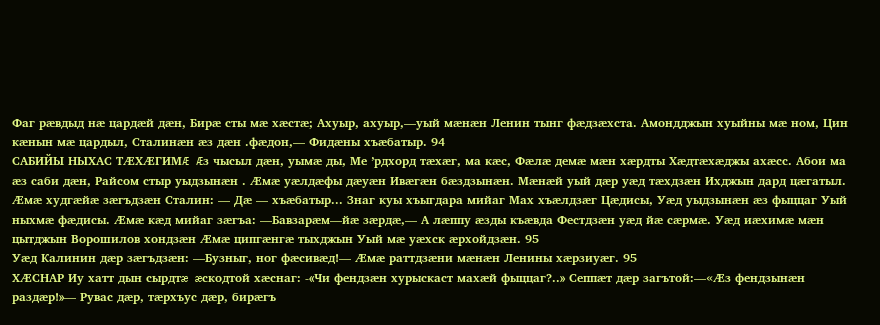Фаг рæвдыд нæ цардæй дæн, Бирæ сты мæ хæстæ; Ахуыр, ахуыр,—уый мæнæн Ленин тынг фæдзæхста. Амондджын хуыйны мæ ном, Цин кæнын мæ цардыл, Сталинæн æз дæн .фæдон,— Фидæны хъæбатыр. 94
САБИЙЫ НЫХАС ТÆХÆГИМÆ Æз чысыл дæн, уымæ ды, Ме ’рдхорд тæхæг, ма кæс, Фæлæ демæ мæн хæрдты Хæдтæхæджы ахæсс. Абои ма æз саби дæн, Райсом стыр уыдзынæн . Æмæ уæлдæфы дæуæн Ивæгæн бæздзынæн. Мæнæй уый дæр уæд тæхдзæн Ихджын дард цæгатыл. Æмæ худгæйæ зæгъдзæн Сталин: — Дæ — хъæбатыр... Знаг куы хъыгдара мийаг Мах хъæлдзæг Цæдисы, Уæд уыдзынæн æз фыццаг Уый ныхмæ фæдисы. Æмæ кæд мийаг зæгъа: —Бавзарæм—йæ зæрдæ,— А лæппу æзды къæвда Фестдзæн уæд йæ сæрмæ. Уæд иæхимæ мæн цытджын Ворошилов хондзæн Æмæ ципгæнгæ тыхджын Уый мæ уæхск æрхойдзæн. 95
Уæд Калинин дæр зæгъдзæн: —Бузныг, ног фæсивæд!— Æмæ раттдзæни мæнæн Ленины хæрзиуæг. 95
ХÆСНАР Иу хатт дын сырдтæ æскодтой хæснаг: -«Чи фендзæн хурыскаст махæй фыццаг?..» Сеппæт дæр загътой:—«Æз фендзынæн раздæр!»— Рувас дæр, тæрхъус дæр, бирæгъ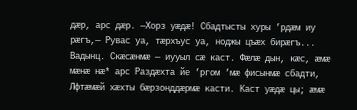дæр, арс дæр. —Хорз уæдæ! Сбадтысты хуры ’рдæм иу рæгъ,— Рувас уа, тæрхъус уа, ноджы цъæх бирæгъ... Вадынц. Скæсæнмæ — иууыл сæ каст. Фæлæ дын, кæс, æмæ мæнæ нæ* арс Раздæхта йе ’ргом ’мæ фисынмæ сбадти, Лфтæмæй хæхты бæрзонддæрмæ касти. Каст уæдæ цы; æмæ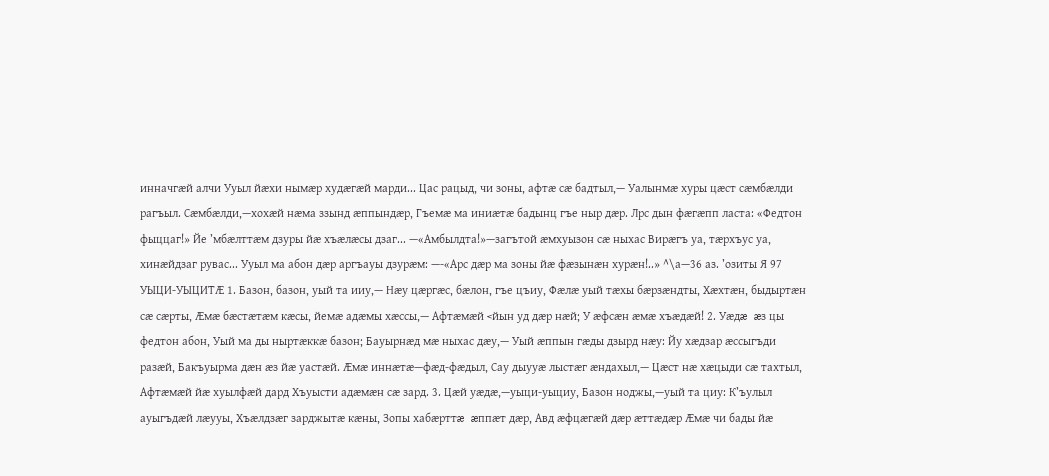инначгæй алчи Ууыл йæхи нымæр худæгæй марди... Цас рацыд, чи зоны, афтæ сæ бадтыл,— Уалынмæ хуры цæст сæмбæлди рагъыл. Сæмбæлди,—хохæй нæма ззынд æппындæр, Гъемæ ма иниæтæ бадынц гъе ныр дæр. Лрс дын фæгæпп ласта: «Федтон фыццаг!» Йе ’мбæлттæм дзуры йæ хъæлæсы дзаг... —«Амбылдта!»—загътой æмхуызон сæ ныхас Вирæгъ уа, тæрхъус уа, хинæйдзаг рувас... Ууыл ма абон дæр аргъауы дзурæм: —-«Арс дæр ма зоны йæ фæзынæн хурæн!..» ^\а—36 аз. ’озиты Я 97
УЫЦИ-УЫЦИТÆ 1. Базон, базон, уый та ииу,— Нæу цæргæс, бæлон, гъе цъиу, Фæлæ уый тæхы бæрзæндты, Хæхтæн, быдыртæн сæ сæрты, Æмæ бæстæтæм кæсы, йемæ адæмы хæссы,— Афтæмæй <йын уд дæр нæй; У æфсæн æмæ хъæдæй! 2. Уæдæ æз цы федтон абон, Уый ма ды ныртæккæ базон; Бауырнæд мæ ныхас дæу,— Уый æппын гæды дзырд нæу: Йу хæдзар æссыгъди разæй, Бакъуырма дæн æз йæ уастæй. Æмæ иннæтæ—фæд-фæдыл, Сау дыууæ лыстæг æндахыл,— Цæст нæ хæцыди сæ тахтыл, Афтæмæй йæ хуылфæй дард Хъуысти адæмæн сæ зард. 3. Цæй уæдæ,—уыци-уыциу, Базон ноджы,—уый та циу: К’ъулыл ауыгъдæй лæууы, Хъæлдзæг зарджытæ кæны, Зопы хабæрттæ æппæт дæр, Авд æфцæгæй дæр æттæдæр Æмæ чи бады йæ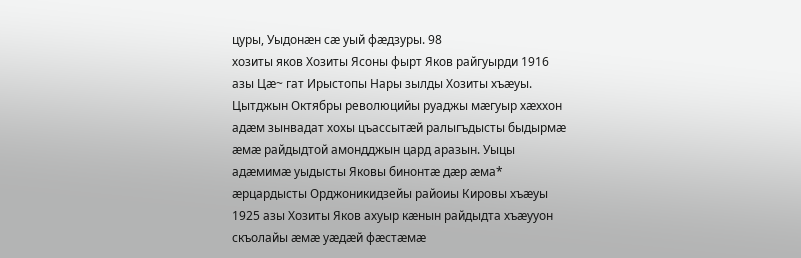цуры, Уыдонæн сæ уый фæдзуры. 98
хозиты яков Хозиты Ясоны фырт Яков райгуырди 1916 азы Цæ~ гат Ирыстопы Нары зылды Хозиты хъæуы. Цытджын Октябры революцийы руаджы мæгуыр хæххон адæм зынвадат хохы цъассытæй ралыгъдысты быдырмæ æмæ райдыдтой амондджын цард аразын. Уыцы адæмимæ уыдысты Яковы бинонтæ дæр æма* æрцардысты Орджоникидзейы райоиы Кировы хъæуы 1925 азы Хозиты Яков ахуыр кæнын райдыдта хъæууон скъолайы æмæ уæдæй фæстæмæ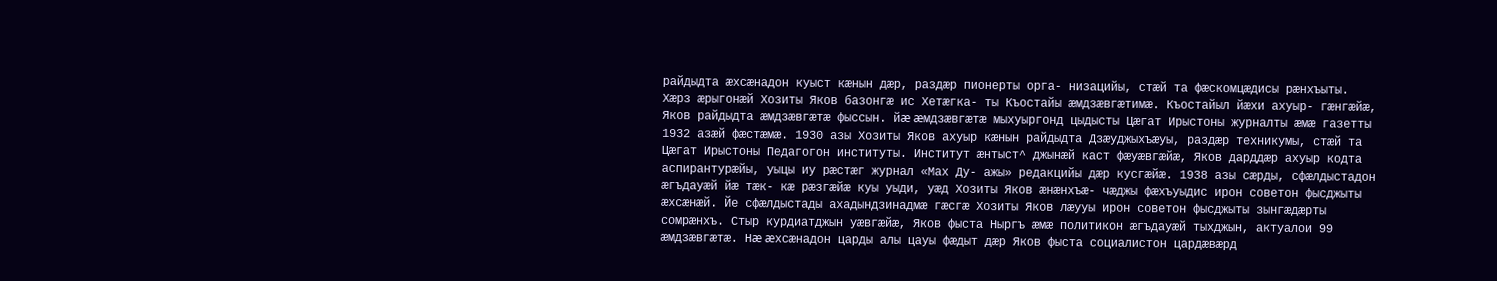райдыдта æхсæнадон куыст кæнын дæр, раздæр пионерты орга- низацийы, стæй та фæскомцæдисы рæнхъыты. Хæрз æрыгонæй Хозиты Яков базонгæ ис Хетæгка- ты Къостайы æмдзæвгæтимæ. Къостайыл йæхи ахуыр- гæнгæйæ, Яков райдыдта æмдзæвгæтæ фыссын. йæ æмдзæвгæтæ мыхуыргонд цыдысты Цæгат Ирыстоны журналты æмæ газетты 1932 азæй фæстæмæ. 1930 азы Хозиты Яков ахуыр кæнын райдыдта Дзæуджыхъæуы, раздæр техникумы, стæй та Цæгат Ирыстоны Педагогон институты. Институт æнтыст^ джынæй каст фæуæвгæйæ, Яков дарддæр ахуыр кодта аспирантурæйы, уыцы иу рæстæг журнал «Мах Ду- ажы» редакцийы дæр кусгæйæ. 1938 азы сæрды, сфæлдыстадон æгъдауæй йæ тæк- кæ рæзгæйæ куы уыди, уæд Хозиты Яков æнæнхъæ- чæджы фæхъуыдис ирон советон фысджыты æхсæнæй. Йе сфæлдыстады ахадындзинадмæ гæсгæ Хозиты Яков лæууы ирон советон фысджыты зынгæдæрты сомрæнхъ. Стыр курдиатджын уæвгæйæ, Яков фыста Ныргъ æмæ политикон æгъдауæй тыхджын, актуалои 99
æмдзæвгæтæ. Нæ æхсæнадон царды алы цауы фæдыт дæр Яков фыста социалистон цардæвæрд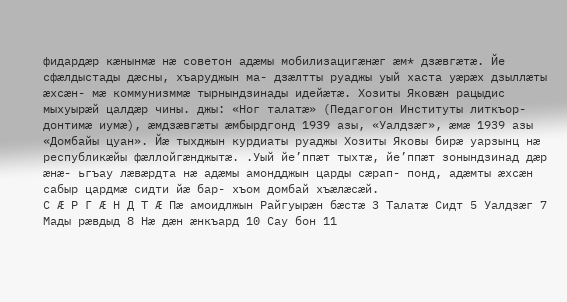фидардæр кæнынмæ нæ советон адæмы мобилизацигæнæг æм* дзæвгæтæ. Йе сфæлдыстады дæсны, хъаруджын ма- дзæлтты руаджы уый хаста уæрæх дзыллæты æхсæн- мæ коммунизммæ тырнындзинады идейæтæ. Хозиты Яковæн рацыдис мыхуырæй цалдæр чины. джы: «Ног талатæ» (Педагогон Институты литкъор- донтимæ иумæ), æмдзæвгæты æмбырдгонд 1939 азы, «Уалдзæг», æмæ 1939 азы «Домбайы цуан». Йæ тыхджын курдиаты руаджы Хозиты Яковы бирæ уарзынц нæ республикæйы фæллойгæнджытæ. .Уый йе’ппæт тыхтæ, йе’ппæт зонындзинад дæр æнæ- ьгъау лæвæрдта нæ адæмы амондджын царды сæрап- понд, адæмты æхсæн сабыр цардмæ сидти йæ бар- хъом домбай хъæлæсæй.
С Æ Р Г Æ Н Д Т Æ Пæ амоидлжын Райгуырæн бæстæ 3 Талатæ Сидт 5 Уалдзæг 7 Мады рæвдыд 8 Нæ дæн æнкъард 10 Сау бон 11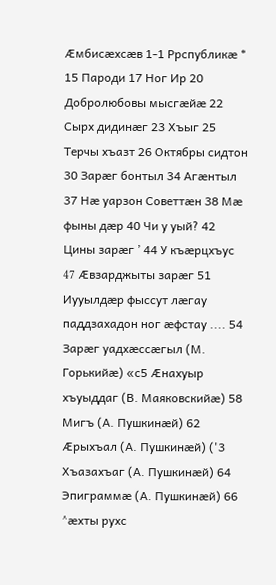Æмбисæхсæв 1-1 Ррспубликæ * 15 Пароди 17 Ног Ир 20 Добролюбовы мысгæйæ 22 Сырх дидинæг 23 Хъыг 25 Терчы хъазт 26 Октябры сидтон 30 Зарæг бонтыл 34 Агæнтыл 37 Нæ уарзон Советтæн 38 Мæ фыны дæр 40 Чи у уый? 42 Цины зарæг ’ 44 У къæрцхъус 47 Æвзарджыты зарæг 51 Иууылдæр фыссут лæгау паддзахадон ног æфстау .... 54 Зарæг уадхæссæгыл (М. Горькийæ) «с5 Æнахуыр хъуыддаг (В. Маяковскийæ) 58 Мигъ (А. Пушкинæй) 62 Æрыхъал (А. Пушкинæй) ('3 Хъазахъаг (А. Пушкинæй) 64 Эпиграммæ (А. Пушкинæй) 66 ^æхты рухс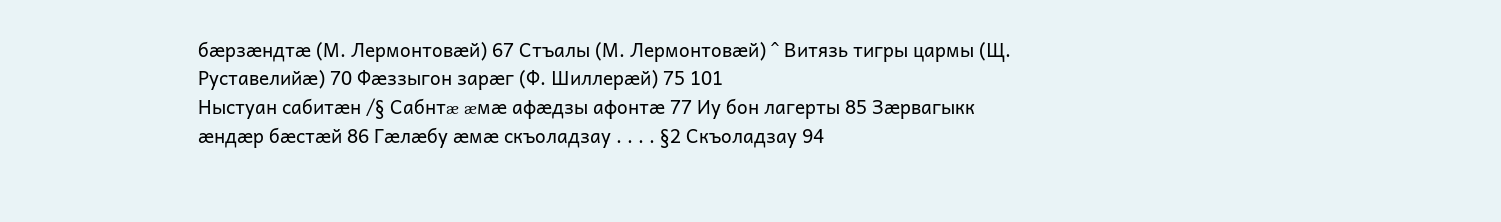бæрзæндтæ (М. Лермонтовæй) 67 Стъалы (М. Лермонтовæй) ^ Витязь тигры цармы (Щ. Руставелийæ) 70 Фæззыгон зарæг (Ф. Шиллерæй) 75 101
Ныстуан сабитæн /§ Сабнтæ æмæ афæдзы афонтæ 77 Иу бон лагерты 85 Зæрвагыкк æндæр бæстæй 86 Гæлæбу æмæ скъоладзау . . . . §2 Скъоладзау 94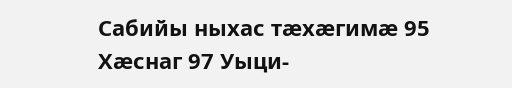Сабийы ныхас тæхæгимæ 95 Хæснаг 97 Уыци-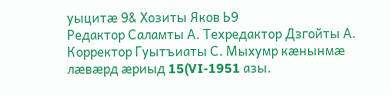уыцитæ 9& Хозиты Яков Ь9
Редактор Саламты А. Техредактор Дзгойты А. Корректор Гуытъиаты С. Мыхумр кæнынмæ лæвæрд æриыд 15(VI-1951 азы.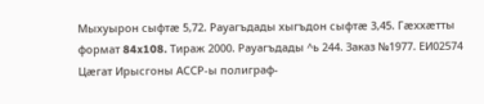Мыхуырон сыфтæ 5,72. Рауагъдады хыгъдон сыфтæ 3,45. Гæххæтты формат 84x108. Тираж 2000. Рауагъдады ^ь 244. Заказ №1977. ЕИ02574 Цæгат Ирысгоны АССР-ы полиграф-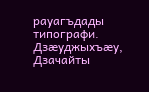рауагъдады типографи. Дзæуджыхъæу, Дзачайты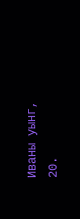Иваны уынг, 20.